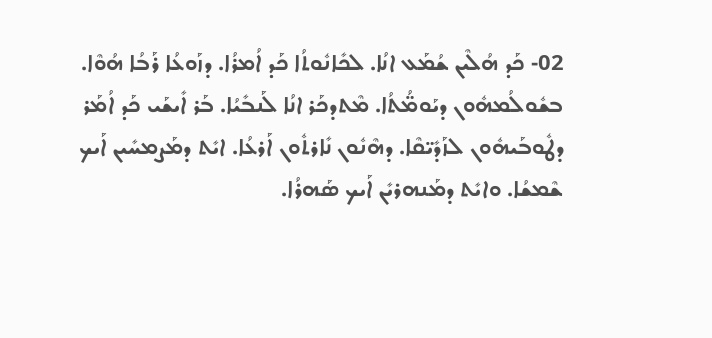02- ܟܰܕ ܗܳܠܶܝܢ ܫܳܡܰܥ ܐܢܳܐ. ܠܟܺܐܢܽܘܬܳܐ ܟܰܕ ܐܳܡܪܳܐ. ܕܙܰܘܥܳܐ ܪܰܒܳܐ ܗܳܘܶܐ. ܒܫܽܘܠܳܡܗܽܘܢ ܕܝܰܘܡ̈ܳܬܳܐ. ܡܶܬܕܟܰܪ ܐܢܳܐ ܠܰܢܒܺܝܳܐ. ܒܰܪ ܐܺܝܫܰܝ ܟܰܕ ܐܳܡܰܪ ܕܛܽܘܒܰܝܗܽܘܢ ܠܙܰܕܺܝ̈ܩܶܐ. ܕܗܶܢܽܘܢ ܢܺܐܪܬܽܘܢ ܐܰܪܥܳܐ. ܐܝܺܬ ܕܡܰܨܡܚܺܝܢ ܐܰܝܟ ܫܶܡܫܳܐ. ܘܐܝܺܬ ܕܡܰܢܗܪܝܺܢ ܐܰܝܟ ܣܰܗܪܳܐ.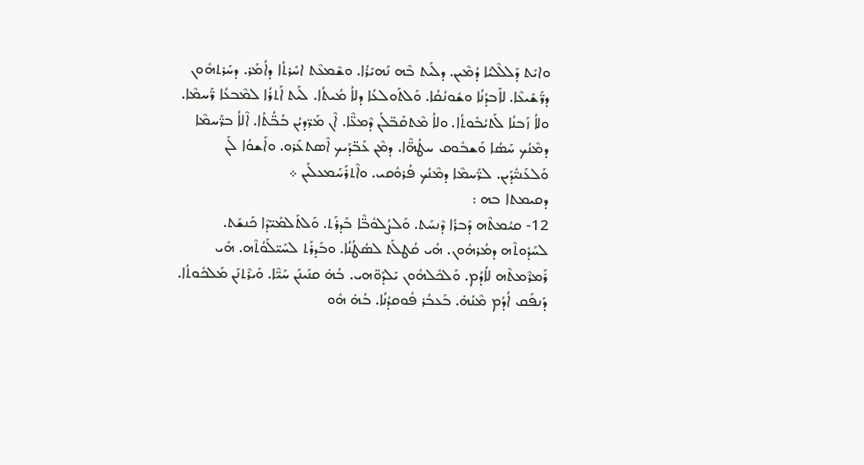ܘܐܝܺܬ ܕܰܠܠܶܠܝܳܐ ܕܳܡܶܝܢ. ܕܠܰܝܬ ܒܶܗ ܢܰܗܝܺܪܳܐ. ܘܫܶܡܥܶܬ ܐܚܺܪܬܳܐ ܕܐܳܡܰܪ. ܕܚܰܪܬܗܽܘܢ ܕܪ̈ܰܫܺܝܥܶܐ. ܠܐܰܒܕܳܢܳܐ ܘܫܽܘܢܳܩܳܐ. ܘܰܠܬܰܘܠܥܳܐ ܕܠܐܳ ܡܳܝܬܳܐ. ܠܰܝܬ ܐܰܬܪܳܐ ܠܡܶܒܥܳܐ ܪ̈ܰܚܡܶܐ. ܘܠܐܳ ܙܰܒܢܳܐ ܠܰܬܝܳܒܽܘܬܳܐ. ܘܠܐܳ ܡܶܬܩܰܒ̈ܠܳܢ ܕܶܡܥ̈ܶܐ. ܐܶܢ ܡܰܪ̈ܕܝܳܢ ܒܳܒ̈ܳܬܳܐ. ܐܶܠܐܳ ܒܪ̈ܰܚܡܶܐ ܕܡܶܢܳܟ ܚܰܣܳܐ ܘܰܫܒܽܘܩ ܚܛܳܗ̈ܶܐ. ܕܡܶܢ ܥܰܒ̈ܕܰܝܟ ܐܶܣܬܥܰܪܘ. ܘܐܰܫܘܳܐ ܠܰܢ ܘܰܠܥܰܢܝ̈ܽܕܰܝܢ. ܠܪ̈ܰܚܡܶܐ ܕܡܶܢܳܟ ܦܳܪܘܽܩܝ. ܘܐܶܬܪܰܚܰܡܥܠܰܝܢ ܀
ܕܩܝܡܬܐ ܒܗ :
12- ܩܝܳܡܬܶܗ ܕܰܒܪܳܐ ܕܶܢܚܰܬ. ܘܰܠܨܳܠܘܽܒ̈ܶܐ ܒܰܕܪܰܬ. ܘܰܠܬܰܠܡܺܝ̈ܕܶܐ ܟܰܢܫܰܬ. ܠܚܰܕܽܘܬܶܗ ܕܡܳܪܗܽܘܢ. ܗܳܝ ܩܳܛܠܰܬ ܠܣܳܛܳܢܳܐ. ܘܒܰܕܪܰܬ ܠܚܰܝ̈ܠܰܘܳܬܶܗ. ܗܺܝ ܪܰܡܪܶܡܬܶܗ ܠܐܳܕܳܡ. ܘܰܠܟܽܠܗܽܘܢ ܝܰܠܕܰܘ̈ܗܝ. ܒܳܗ̇ ܩܢܰܝܢܰܢ ܚܰܝ̈ܶܐ. ܘܺܝܪܶܬܢܰܢ ܡܰܠܟܽܘܬܳܐ. ܕܰܢܦܰܩ ܐܳܕܳܡ ܡܶܢܳܗ̇. ܒܰܥܒܳܪ ܦܽܘܩܕܳܢܳܐ. ܒܳܗ̇ ܗܽܘ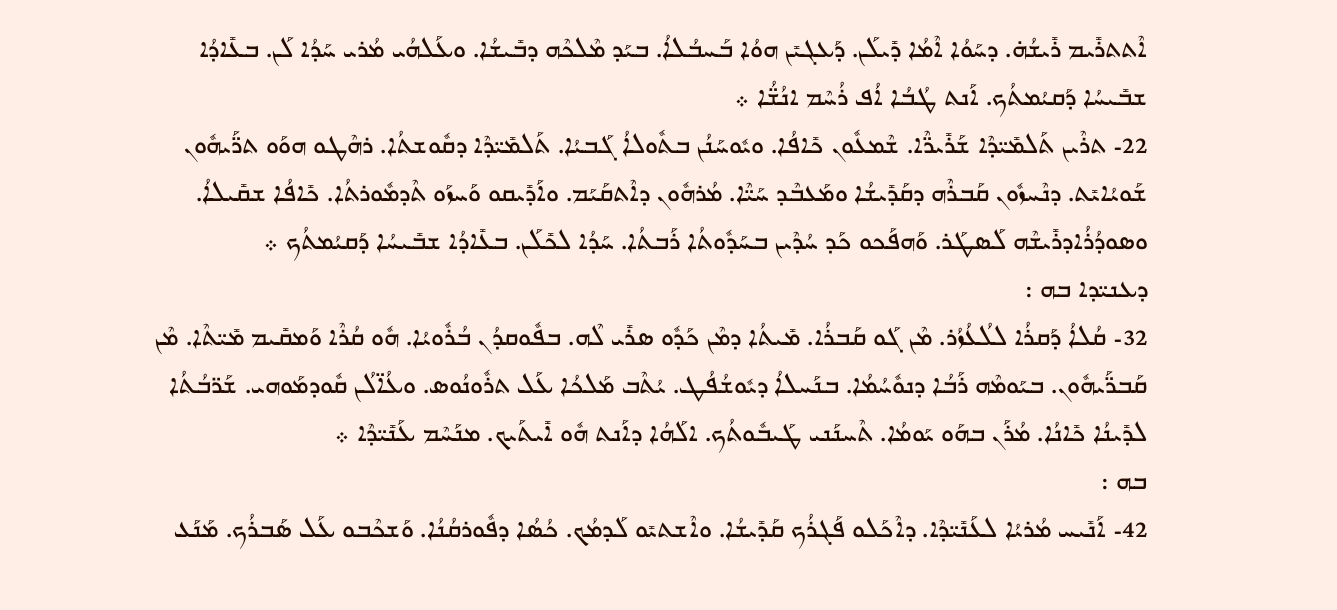ܐܶܬܬܪܺܝܡ ܪܺܝܫܳܗ̇. ܕܚܰܘܳܐ ܐܶܡܳܐ ܕܺܝܠܰܢ. ܕܰܥܓܝܺܢ ܗܘܳܐ ܒܰܚܒܳܠܐܳ. ܒܝܰܕ ܡܶܠܟܶܗ ܕܒܺܝܫܳܐ. ܘܥܰܠܗܳܝ ܡܳܪܝ ܚܰܕܳܐ ܠܰܢ. ܒܥܺܐܕܳܐ ܫܒܺܝܚܳܐ ܕܰܩܝܳܡܬܳܟ. ܐܰܢܬ ܛܳܒܳܐ ܐܳܦ ܪܳܚܶܡ ܐܢܳܫ̈ܳܐ ܀
22- ܬܪܶܝܢ ܬܰܠܡܺܝ̈ܕܶܐ ܫܰܪܺܝܪ̈ܶܐ. ܫܶܡܥܽܘܢ ܟܺܐܦܳܐ. ܘܝܽܘܚܰܢܳܢ ܒܬܽܘܠܐܳ ܓܰܒܝܳܐ. ܬܰܠܡܺܝ̈ܕܶܐ ܕܩܽܘܫܬܳܐ. ܪܗܶܛܘ ܗܘܰܘ ܬܪ̈ܰܝܗܽܘܢ ܫܰܘܝܳܐܝܺܬ. ܕܢܶܚܙܽܘܢ ܩܰܒܪܶܗ ܕܩܰܕܺܝܫܳܐ ܘܡܰܥܒܶܕ ܚܰܝ̈ܶܐ. ܡܳܪܗܽܘܢ ܕܐܶܬܩܰܝܰܡ. ܘܐܰܕܺܝܩܘ ܘܰܚܙܰܘ ܬܶܕܡܽܘܪܬܳܐ. ܟܺܐܦܳܐ ܫܩܺܝܠܐܳ. ܘܣܘܕܳܪܳܐܕܪܺܝܫܶܗ ܠܰܣܛܰܪ. ܘܰܗܦܰܟܘ ܟܰܕ ܚܳܕܶܝܢ ܒܚܰܕܽܘܬܳܐ ܪܰܒܬܳܐ. ܚܰܕܳܐ ܠܟܺܠܰܢ. ܒܥܺܐܕܳܐ ܫܒܺܝܚܳܐ ܕܰܩܝܳܡܬܳܟ ܀
ܕܥܢܝ̈ܕܐ ܒܗ :
32- ܩܳܠܐܳ ܕܰܩܪܳܐ ܠܠܳܥܳܙܳܪ. ܡܶܢ ܓܰܘ ܩܰܒܪܳܐ. ܡܺܝܬܳܐ ܕܡܶܢ ܟܰܕܽܘ ܣܪܺܝ ܠܶܗ. ܒܦܽܘܩܕܳܢ ܒܳܪܽܘܝܳܐ. ܗܽܘ ܩܳܪܶܐ ܘܰܡܩܺܝܡ ܡܺܝ̈ܬܶܐ. ܡܶܢ ܩܰܒܪ̈ܰܝܗܽܘܢ. ܒܝܰܘܡܶܗ ܪܰܒܳܐ ܕܢܘܽܚܳܡܳܐ. ܒܢܰܚܠܐܳ ܕܝܽܘܫܳܦܳܛ. ܝܳܬܶܒ ܡܰܠܟܳܐ ܥܰܠ ܬܪܽܘܢܳܘܣ. ܘܥܳܐ̈ܠܳܢ ܩܽܘܕܡܰܘܗܝ. ܫܰܪ̈ܒܳܬܳܐ ܠܕܺܝܢܳܐ ܟܺܐܢܳܐ. ܡܳܪܰܢ ܒܗܰܘ ܝܰܘܡܳܐ. ܬܶܚܢܰܢܝ ܛܰܝܒܽܘܬܳܟ. ܐܠܰܗܳܐ ܕܐܰܢܬ ܗܽܘ ܐܺܝܬܰܝܟ. ܡܢܰܚܶܡ ܥܰܢܺܝ̈ܕܶܐ ܀
ܒܗ :
42- ܐܰܢܺܝܚ ܡܳܪܝܳܐ ܠܥܰܢܺܝ̈ܕܶܐ. ܕܐܶܟܰܠܘ ܦܰܓܪܳܟ ܩܰܕܺܝܫܳܐ. ܘܐܶܫܬܝܺܘ ܠܰܕܡܳܟ. ܟܳܣܳܐ ܕܦܽܘܪܩܳܢܳܐ. ܘܰܫܟܶܒܘ ܥܰܠ ܣܰܒܪܳܟ. ܡܰܢܰܥ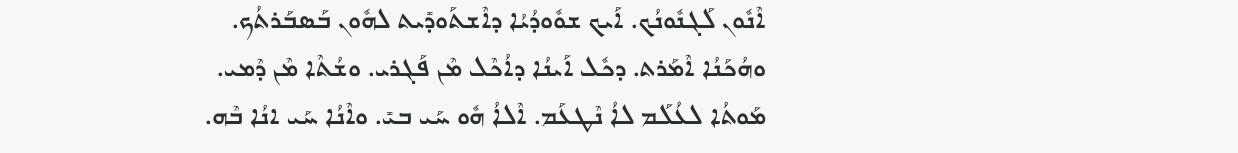ܐܶܢܽܘܢ ܠܰܓܢܽܘܢܳܟ. ܐܰܝܟ ܫܘܽܘܕܳܝܳܐ ܕܐܶܫܬܰܘܕܺܝܬ ܠܗܽܘܢ ܒܰܣܒܰܪܬܳܟ. ܘܗܳܟܰܢܳܐ ܐܶܡܰܪܬ. ܕܟܽܠ ܐܰܝܢܳܐ ܕܐܳܟܶܠ ܡܶܢ ܦܰܓܪܝ. ܘܫܳܬܶܐ ܡܶܢ ܕܶܡܝ. ܡܰܘܬܳܐ ܠܥܳܠܰܡ ܠܐܳ ܢܶܛܥܰܡ. ܐܶܠܐܳ ܗܽܘ ܚܰܝ ܒܝܺ. ܘܐܶܢܳܐ ܚܰܝ ܐܢܳܐ ܒܶܗ.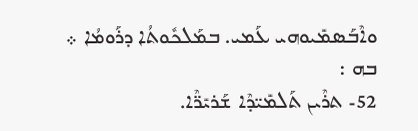ܘܐܶܒܰܣܡܺܝܘܗܝ ܥܰܡܝ. ܒܡܰܠܟܽܘܬܳܐ ܕܪܰܘܡܳܐ ܀
ܒܗ :
52- ܬܪܶܝܢ ܬܰܠܡܺܝ̈ܕܶܐ ܫܰܪܝܺܪ̈ܶܐ.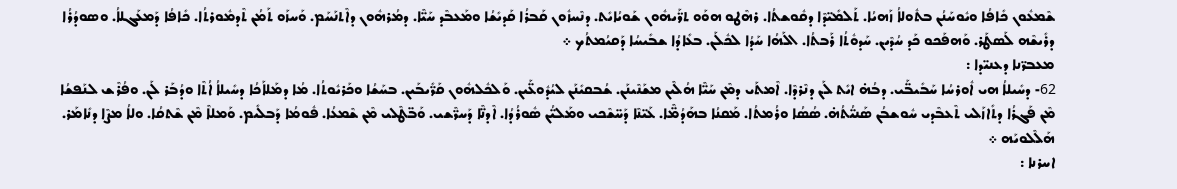ܫܶܡܥܽܘܢ ܟܺܐܦܳܐ ܘܝܽܘܚܰܢܳܢ ܒܬܽܘܠܐܳ ܙܰܗܝܳܐ. ܬܰܠܡܺܝ̈ܕܶܐ ܕܩܽܘܫܬܳܐ. ܪܗܶܛܘ ܗܘܰܘ ܬܪ̈ܰܝܗܽܘܢ ܫܰܘܝܳܐܝܺܬ. ܕܢܶܚܙܽܘܢ ܩܰܒܪܳܐ ܩܰܕܝܺܫܳܐ ܘܡܰܥܒܶܕ ܚܰܝ̈ܶܐ. ܕܡܳܪܗܽܘܢ ܕܐܶܬܢܰܚܰܡ. ܘܰܚܙܰܘ ܬܰܡܳܢ ܬܶܕܡܽܘܪܬܳܐ. ܟܺܐܦܳܐ ܕܰܡܥܰܓܠܐܳ. ܘܣܘܕܳܪܳܐ ܕܪܺܝܫܶܗ ܠܰܣܛܰܪ. ܘܰܗܦܰܟܘ ܟܰܕ ܚܳܕܶܝܢ. ܚܰܕܘܽܬܳܐ ܪܰܒܬܳܐ. ܐܠܰܗܳܐ ܚܰܕܳܐ ܠܟܽܠܰܢ. ܒܥܺܐܕܳܐ ܫܒܺܝܚܳܐ ܕܰܩܝܳܡܬܳܟ ܀
ܡܥܒܪ̈ܢܐ ܕܥܢܝ̈ܕܐ :
62- ܕܚܺܝܠܐܳ ܗܝ ܐܽܘܪܚܳܐ ܚܰܒܺܝܒ̈ܰܝ. ܕܒܳܗ̇ ܐܝܺܬ ܠܰܢ ܕܢܶܪܕܶܐ. ܐܶܡܬܰܝ ܕܡܶܢ ܚܰܝ̈ܶܐ ܗܳܠܶܝܢ ܡܫܰܢܶܝܢܰܢ. ܫܳܒܩܝܺܢܰܢ ܠܝܳܕܽܘܥ̈ܰܝܢ. ܘܰܠܟܽܠܗܽܘܢ ܩܰܪ̈ܺܝܒܰܝܢ. ܒܚܰܫܳܐ ܘܟܰܪܝܽܘܬܳܐ. ܡܳܐ ܕܡܰܠܐܰܟܳܐ ܕܚܺܝܠܐܳ ܐܳܬܶܐ ܘܕܳܒܰܪ ܠܰܢ. ܘܦܳܪܶܫ ܠܢܰܦܫܳܐ ܡܶܢ ܦܰܓܪܳܐ ܕܬܺܐܙܰܠܝ ܬܶܥܒܶܕܝ ܚܽܘܫܒܳܢ ܣܰܢܝ̈ܳܬܳܗ̇. ܣܳܣܳܐ ܘܪܳܡܬܳܐ. ܡܰܩܢܳܐ ܒܗܰܕܳܡ̈ܶܐ. ܥܰܝ̈ܢܶܐ ܕܰܚ̈ܫܶܟܝ ܘܡܰܠܝ̈ܳܢ ܣܽܘܪܳܕܳܐ. ܐܶܕܢ̈ܶܐ ܕܰܚܪ̈ܶܫܝ. ܘܰܒ̈ܛܶܠܝ ܡܶܢ ܫܶܡܥܳܐ. ܦܽܘܡܳܐ ܕܰܒܠܺܝܡ. ܘܰܡܠܐܶ ܡܶܢ ܫܶܬܩܳܐ. ܘܠܐܳ ܡܨܶܐ ܕܢܺܐܡܰܪ. ܗܰܠܶܠܘܝܰܗ ܀
ܐܚܪܢܐ :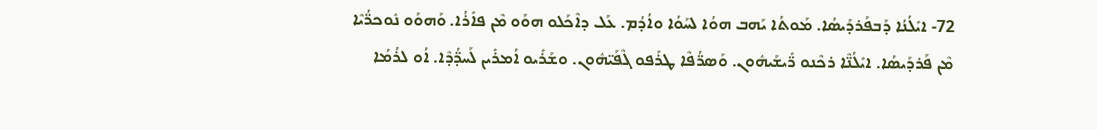72- ܐܝܺܠܳܢܳܐ ܕܰܒܦܰܪܕܰܝܣܳܐ. ܡܰܘܬܳܐ ܝܰܗܒ ܗܘܳܐ ܠܚܰܘܳܐ ܘܐܳܕܳܡ. ܥܰܠ ܕܐܶܟܰܠܘ ܗܘܰܘ ܡܶܢ ܦܐܺܪܳܐ. ܘܰܗܘܰܘ ܢܽܘܟܪ̈ܳܝܶܐ ܡܶܢ ܦܰܪܕܰܝܣܳܐ. ܐܝܺܠܳܢ̈ܶܐ ܪܟܶܢܘ ܪ̈ܺܝܫܰܝܗܽܘܢ. ܘܰܣܪ̈ܳܦܶܐ ܛܪܰܦܘ ܓܶܦܰܝ̈ܗܽܘܢ. ܘܫܰܪܺܝܘ ܐܳܡܪܺܝܢ ܠܰܚܕ̈ܳܕܶܐ. ܐܳܘ ܠܪܳܡܳܐ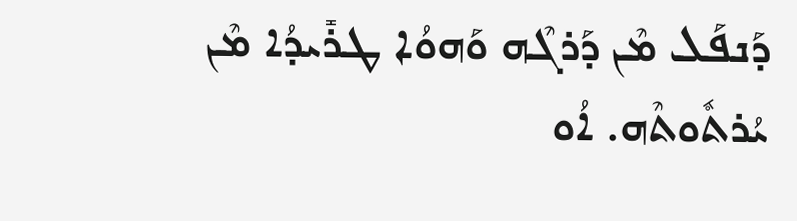ܕܰܢܦܰܠ ܡܶܢ ܕܰܪܓܶܗ ܘܰܗܘܳܐ ܛܪܺܝܕܳܐ ܡܶܢ ܝܳܪܬܽܘܬܶܗ. ܐܳܘ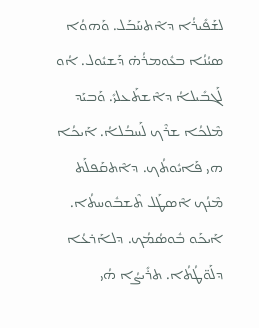ܠܫܰܦܺܝܪܳܐ ܕܐܶܬܚܰܒܰܠ. ܘܰܗܘܳܐ ܣܝܳܢܳܐ ܒܥܽܘܡܪܳܗ̇ ܕܰܫܝܽܘܠ. ܐܳܘ ܠܰܓܒܺܝܠܐܳ ܕܐܶܫܬܰܥܠܝܺ. ܘܰܒܝܰܕ ܡܶܠܟܳܐ ܫܪܶܟ ܠܰܚܒܳܠܐܳ. ܐܰܝܟܳܐ ܗܝ ܦܰܐܝܽܘܬܳܟ. ܕܐܶܬܩܰܦܠܰܬ ܡܶܢܳܟ ܐܶܣܛܰܠ ܬܶܫܒܽܘܚܬܳܐ. ܐܰܝܟܰܘ ܒܽܘܣܳܡܳܟ. ܕܠܐܰܪܥܳܐ ܕܠܰܘ̈ܛܳܬܳܐ. ܬܪܺܝܨܳܐ ܗܳܝ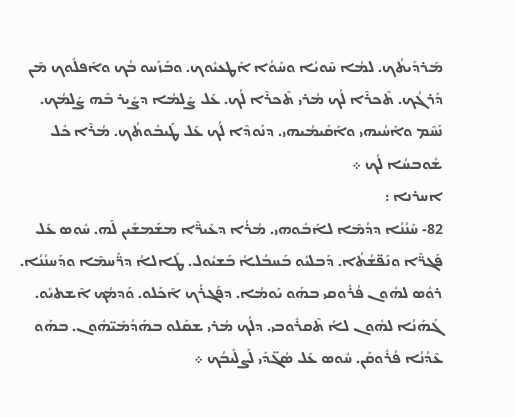ܡܰܪܕܺܝܬܳܟ. ܠܡܳܐ ܚܶܘܝܳܐ ܘܚܰܘܳܐ ܐܰܛܥܝܽܘܟ. ܘܒܰܙܰܚܘ ܒܳܟ ܘܐܰܦܠܽܘܟ ܡܶܢ ܕܰܪܓܳܟ. ܬܶܟܪܶܐ ܠܳܟ ܡܳܪܝ ܬܶܟܪܶܐ ܠܳܟ. ܥܰܠ ܨܰܠܡܳܐ ܕܨܺܝܪ ܒܶܗ ܨܰܠܡܳܟ. ܢܰܚܶܡ ܘܐܰܚܳܝܗܝ ܘܐܰܩܺܝܡܳܝܗܝ. ܕܢܰܘܕܶܐ ܠܳܟ ܥܰܠ ܛܰܝܒܽܘܬܳܟ. ܡܳܪܶܐ ܟܽܠ ܫܽܘܒܚܳܐ ܠܳܟ ܀
ܐܚܪܢܐ :
82- ܚܰܢܳܢܳܐ ܕܕܳܡܶܐ ܠܐܰܒܽܘܗܝ. ܡܳܪܳܐ ܕܥܺܝܪ̈ܶܐ ܡܫܰܡܫܺܝܢ ܠܶܗ. ܚܽܘܣ ܥܰܠ ܦܰܓܪ̈ܶܐ ܘܢܰܦ̈ܫܳܬܳܐ. ܕܰܒܠܝܺܘ ܒܰܚܒܳܠܐܳ ܒܰܫܝܽܘܠ. ܛܰܐܠܐܳ ܕܪ̈ܰܚܡܶܐ ܘܕܰܚܢܳܢܳܐ. ܪܘܽܣ ܠܗܽܘܢ ܦܳܪܽܘܩܝ ܒܗܰܘ ܝܰܘܡܳܐ. ܕܦܰܓܪܳܟ ܐܶܟܰܠܘ. ܘܰܕܡܳܟ ܐܶܫܬܝܺܘ. ܓܺܗܰܢܳܐ ܠܗܽܘܢ ܠܐܳ ܬܶܩܪܽܘܒܝ. ܕܠܳܟ ܡܳܪܝ ܫܩܰܠܘ ܒܗܰܕܳܡܰܝ̈ܗܽܘܢ. ܒܗܰܘ ܥܶܕܳܢܳܐ ܦܳܪܽܘܩܰܢ. ܚܽܘܣ ܥܰܠ ܣܳܓ̈ܕܰܝ ܠܰܨܠܺܝܒܳܟ ܀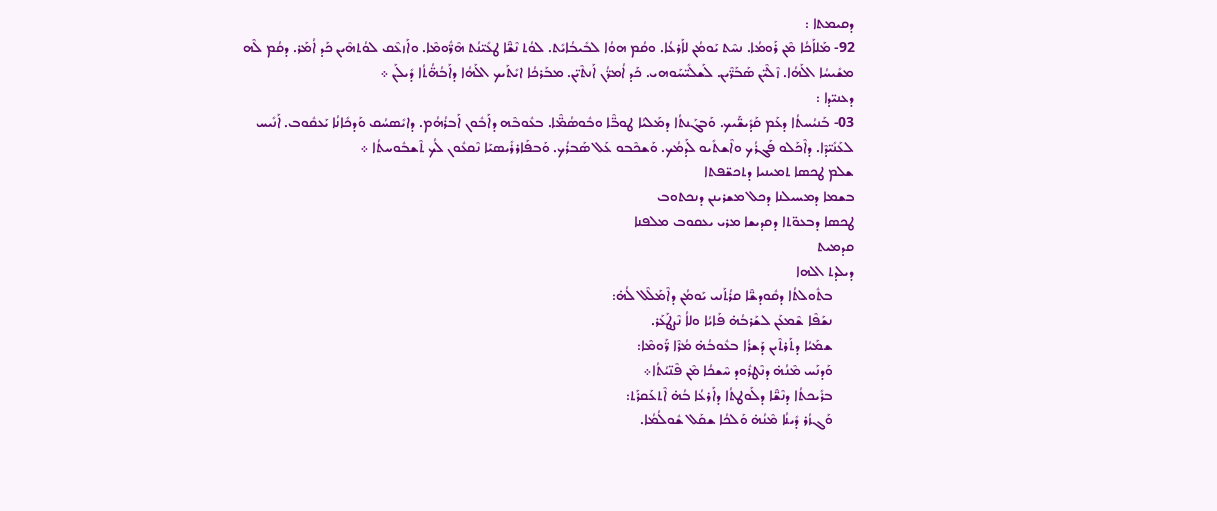ܕܩܝܡܬܐ :
92- ܡܰܠܐܰܟܳܐ ܡܶܢ ܪܰܘܡܳܐ. ܢܚܶܬ ܝܰܘܡܳܢ ܠܐܰܪܥܳܐ. ܘܩܳܡ ܗܘܳܐ ܠܒܺܝܒܳܐܝܺܬ. ܠܘܳܬ ܢܶܫ̈ܶܐ ܛܥܺܝ̈ܢܳܬ ܗܶܪ̈ܽܘܡܶܐ. ܘܐܰܙܥܶܩ ܠܘܳܬܗܶܝܢ ܟܰܕ ܐܳܡܰܪ. ܕܩܳܡ ܠܶܗ ܡܫܺܝܚܳܐ ܐܠܰܗܳܐ. ܙܶܠܶܝ̈ܢ ܣܰܒܰܪ̈ܶܝܢ. ܠܰܫܠܺܝ̈ܚܰܘܗܝ. ܟܰܕ ܐܳܡܪ̈ܳܢ ܐܰܢܬܶܝ̈ܢ. ܡܒܰܪܟܳܐ ܐܝܺܬܰܝܟ ܐܠܰܗܳܐ ܕܐܰܒܳܗ̈ܳܬܳܐ ܕܺܝܠܰܢ ܀
ܕܥܢܝ̈ܕܐ :
03- ܒܰܢܝܳܚܬܳܐ ܕܥܰܡ ܩܰܕܺܝܫ̈ܰܝܟ. ܘܰܒܓܰܢܬܳܐ ܕܡܰܠܝܳܐ ܛܘܒ̈ܶܐ ܘܒܽܘܣܳܡ̈ܶܐ. ܒܥܽܘܒܶܗ ܕܐܰܒܽܘܢ ܐܰܒܪܳܗܳܡ. ܕܐܝܺܣܚܳܩ ܘܰܕܟܺܐܢܳܐ ܝܰܥܩܽܘܒ. ܐܰܢܺܝܚ ܠܥܰܢܺܝ̈ܕܶܐ. ܕܐܶܟܰܠܘ ܦܰܓܪܳܟ ܘܐܶܫܬܺܝܘ ܠܰܕܡܳܟ. ܘܰܫܟܶܒܘ ܥܰܠ ܣܰܒܪܳܟ. ܘܰܒܦܰܐܪܪܺܝܣܝܰܐ ܢܶܩܥܽܘܢ ܠܳܟ ܬܶܫܒܽܘܚܬܳܐ ܀
ܫܠܡ ܛܟܣܐ ܬܡܝܢܝܐ ܕܬܟܫ̈ܦܬܐ
ܒܫܡܐ ܕܡܚܝܠܢܐ ܕܟܠ ܡܫܪܝܢܢ ܕܢܟܬܘܒ
ܛܟܣܐ ܕܒܥܘ̈ܬܐ ܕܩܕܝܫܐ ܡܪܝ ܝܥܩܘܒ ܡܠܦܢܐ
ܩܕܡܝܬ
ܕܝܠܕܬ ܐܠܗܐ
      ܒܬܽܘܠܬܳܐ ܕܩܽܘܕܫ̈ܶܐ ܩܪܳܬܰܢܝ ܝܰܘܡܳܢ ܕܐܶܡܰܠܶܠ ܠܳܗ̇:
      ܢܫܰܦܶܐ ܫܶܡܥܰܢ ܠܫܰܪܒܳܗ̇ ܦܰܐܝܳܐ ܘܠܐܳ ܢܶܨܛܰܥܰܪ.
      ܫܡܰܝܳܐ ܕܬܰܪܬܶܝܢ ܕܰܫܪܳܐ ܒܥܽܘܒܳܗ̇ ܡܳܪܶܐ ܪ̈ܰܘܡܶܐ:
      ܘܰܕܢܰܚ ܡܶܢܳܗ̇ ܕܢܶܛܪܽܘܕ ܚܶܫܟܳܐ ܡܶܢ ܦܶܢ̈ܝܳܬܳܐ܀
      ܒܪܺܝܟܬܳܐ ܕܢܶܫ̈ܶܐ ܕܠܰܘܛܬܳܐ ܕܐܰܪܥܳܐ ܒܳܗ̇ ܐܶܬܥܰܩܪܰܬ:
      ܘܰܓܙܳܪ ܕܺܝܢܳܐ ܡܶܢܳܗ̇ ܘܰܠܟܳܐ ܫܩܰܠ ܫܽܘܠܳܡܳܐ.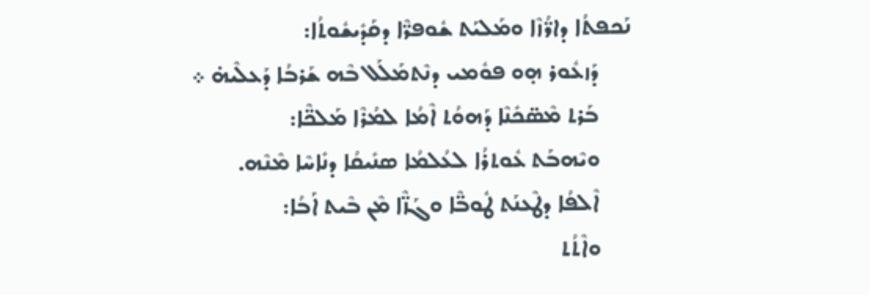ܢܰܟܦܬܳܐ ܕܐܪ̈ܳܙܶܐ ܘܡܰܠܝܰܬ ܫܽܘܦܪ̈ܶܐ ܕܩܰܕܺܝܫܽܘܬܳܐ:
      ܕܰܙܥܽܘܪ ܗ̣ܘ ܦܘܽܡܝ ܕܢܶܬܡܰܠܰܠ ܒܶܗ ܫܰܪܒܳܐ ܕܰܥܠܶܝܗ̇ ܀
      ܒܰܪܬ ܡܶܣ̈ܟܺܢܶܐ ܕܰܗܘܳܬ ܐܶܡܳܐ ܠܡܳܪܶܐ ܡܰܠܟ̈ܶܐ:
      ܘܝܶܗܒܰܬ ܥܽܘܬܪܳܐ ܠܥܳܠܡܳܐ ܣܢܺܝܩܳܐ ܕܢܺܐܚܶܐ ܡܶܢܶܗ.
      ܐܶܠܦܳܐ ܕܛܶܥܢܰܬ ܛܽܘܒ̈ܶܐ ܘܓܰܙ̈ܶܐ ܡܶܢ ܒܶܝܬ ܐܰܒܳܐ:
      ܘܐܶܬܳܬ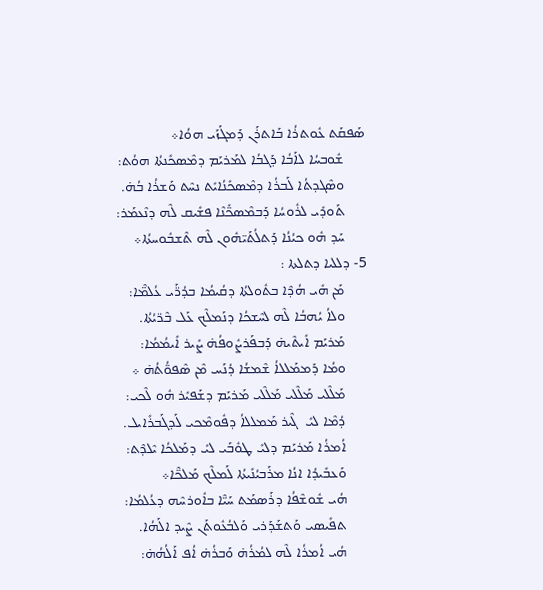ܣܰܦܩܰܬ ܥܽܘܬܪܳܐ ܒܰܐܬܪܰܢ ܕܰܡܓܰܙܰܝ ܗܘܳܐ܀
      ܫܽܘܒܚܳܐ ܠܐܰܒܳܐ ܕܰܓܒܳܐ ܠܡܰܪܝܰܡ ܕܡܶܣܟܺܢܬܳܐ ܗܘܳܬ:
      ܘܣܶܓܕܬܳܐ ܠܰܒܪܳܐ ܕܡܶܣܟܺܢܳܐܝܺܬ ܢܚܶܬ ܘܰܫܪܳܐ ܒܳܗ̇.
      ܬܰܘܕܺܝ ܠܪܽܘܚܳܐ ܕܰܒܡܶܣܟ̈ܺܢܶܐ ܦܫܺܝܩ ܠܶܗ ܕܢܶܥܡܰܪ:
      ܚܰܕ ܗܽܘ ܟܝܳܢܳܐ ܕܰܬܠܳܬܰܝ̈ܗܽܘܢ ܠܶܗ ܬܶܫܒܽܘܚܬܳܐ܀
5- ܕܠܠܝܐ ܕܬܠܬܐ :
      ܡܰܢ ܗܺܝ ܗܳܕܶܐ ܒܬܽܘܠܬܳܐ ܕܩܳܝܡܳܐ ܒܕܳܪ̈ܰܝ ܥܳܠܡ̈ܶܐ:
      ܘܠܐܳ ܝܳܗܒܳܐ ܠܶܗ ܠܚܶܫܟܳܐ ܕܢܰܡܠܶܟ ܥܰܠ ܒܶܪ̈ܝܳܬܳܐ.
      ܡܰܪܝܰܡ ܐܺܝܬܶܝܗ̇ ܕܰܒܦܰܪܨܽܘܦܳܗ̇ ܨܺܝܪ ܐܺܝܡܳܡܳܐ:
      ܘܡܳܐ ܕܰܡܡܰܠܠܐܳ ܫܶܡܫܳܐ ܕܳܢܰܚ ܡܶܢ ܣܶܦܘ̈ܳܬܳܗ̇ ܀
      ܡܰܠܶܠܝ ܡܰܠܶܠܝ ܡܰܠܶܠܝ ܡܰܪܝܰܡ ܕܫܰܦܝܺܪ ܗܽܘ ܠܶܟܝ:
      ܕܳܡܶܐ ܠܝܺ  ܓܶܝܪ ܡܰܡܠܠܐܳ ܕܦܽܘܡܶܟܝ ܠܰܕܓܰܒܪܺܐܝܠ.
      ܐܳܡܪܳܐ ܡܰܪܝܰܡ ܕܠܝܺ ܛܘܽܒܰܝ ܠܝܺ ܕܡܰܠܟܳܐ ܝܶܠܕܶܬ:
      ܘܰܥܒܺܝܕܳܐ ܐܢܳܐ ܡܪܰܒܝܳܢܺܝܬܳܐ ܠܰܡܠܶܟ ܡܰܠܟ̈ܶܐ܀
      ܗܳܝ ܫܽܘܫܶܦܳܐ ܕܪܰܣܡܰܬ ܚܰܝ̈ܶܐ ܒܐܽܘܪܚܶܗ ܕܥܳܠܡܳܐ:
      ܬܦܺܝܣܝ ܘܰܬܫܰܕܰܪܝ ܘܰܠܒܳܥܽܘܬܰܢ ܨܶܝܕ ܐܠܰܗܳܐ.
      ܗܳܝ ܐܳܡܪܳܐ ܠܶܗ ܠܡܳܪܳܗ̇ ܘܰܒܪܳܗ̇ ܐܳܦ ܐܰܠܳܗܳܗ̇: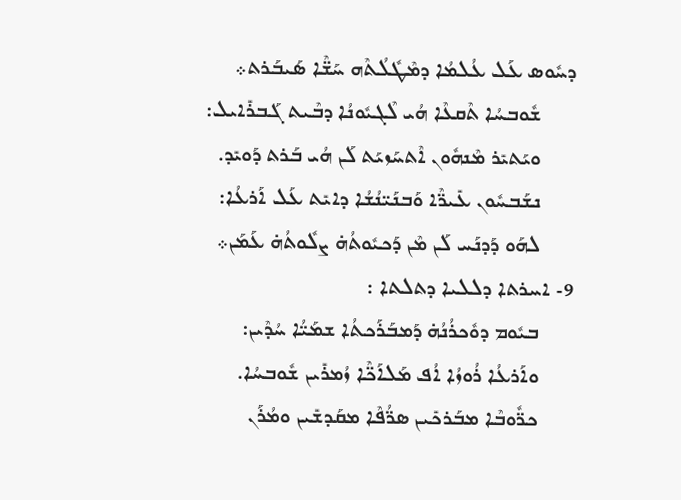ܕܚܽܘܣ ܥܰܠ ܥܳܠܡܳܐ ܕܡܶܛܽܠܳܬܶܗ ܚܰܫ̈ܶܐ ܣܰܝܒܰܪܬ܀
      ܫܽܘܒܚܳܐ ܬܶܩܥܶܐ ܗܳܝ ܠܶܓܝܽܘܢܳܐ ܕܒܶܝܬ ܓܰܒܪܺܐܝܠ:
      ܘܝܰܬܝܺܪ ܡܶܢܗܽܘܢ ܐܶܬܚܰܙܝܰܬ ܠܰܢ ܗܳܝ ܒܰܪܬ ܕܰܘܝܺܕ.
      ܢܫܰܒܚܽܘܢ ܥܺܝܪ̈ܶܐ ܘܰܒܢܰܝ̈ܢܳܫܳܐ ܕܐܝܺܬ ܥܰܠ ܐܰܪܥܳܐ:
      ܠܗܰܘ ܕܰܕܢܰܚ ܠܰܢ ܡܶܢ ܕܰܟܝܽܘܬܳܗ̇ ܨܠܽܘܬܳܗ̇ ܥܰܡܰܢ܀
9- ܐܚܪܬܐ ܕܠܠܝܐ ܕܬܠܬܐ :
      ܒܝܽܘܡ ܕܘܽܟܪܳܢܳܗ̇ ܕܰܡܒܰܪܰܟܬܳܐ ܫܡܰܝ̈ܳܐ ܚܳܕܶܝܢ:
      ܘܐܰܪܥܳܐ ܪܳܘܙܳܐ ܐܳܦ ܡܰܠܐܰܟ̈ܶܐ ܙܳܡܪܺܝܢ ܫܽܘܒܚܳܐ.
      ܟܪ̈ܽܘܒܶܐ ܡܒܰܪܟܺܝܢ ܣܪ̈ܳܦܶܐ ܡܩܰܕܫܺܝܢ ܘܡܳܪܰܢ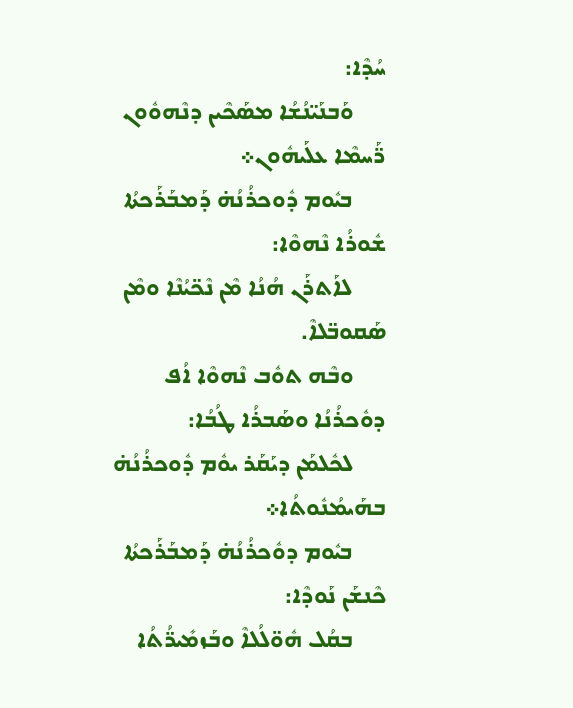ܚܳܕܶܐ:
      ܘܰܒܢܰܝ̈ܢܳܫܳܐ ܡܣܰܟܶܝܢ ܕܢܶܗܘܽܘܢ ܪ̈ܰܚܡܶܐ ܥܠܰܝܗܽܘܢ܀
      ܒܝܽܘܡ ܕܽܘܟܪܳܢܳܗ̇ ܕܰܡܒܰܪܰܟܬܳܐ ܫܽܘܪܳܐ ܢܶܗܘܶܐ:
      ܠܐܰܬܪܰܢ ܗܳܢܳܐ ܡܶܢ ܢܶܟ̈ܝܳܢܶܐ ܘܡܶܢ ܣܰܩܘܒ̈ܠܐܶ.
      ܘܒܶܗ ܬܘܽܒ ܢܶܗܘܶܐ ܐܳܦ ܕܘܽܟܪܳܢܳܐ ܘܣܰܒܪܳܐ ܛܳܒܳܐ:
      ܠܟܽܠܡܰܢ ܕܝܰܩܰܪ ܝܘܽܡ ܕܽܘܟܪܳܢܳܗ̇ ܒܗܰܝܡܳܢܽܘܬܳܐ܀
      ܒܝܽܘܡ ܕܘܽܟܪܳܢܳܗ̇ ܕܰܡܒܰܪܰܟܬܳܐ ܟܶܢܫܰܢ ܢܰܘܕܶܐ:
      ܒܩܳܠ ܗܽܘ̈ܠܳܠܐܶ ܘܒܰܙܡܺܝܪ̈ܳܬܳܐ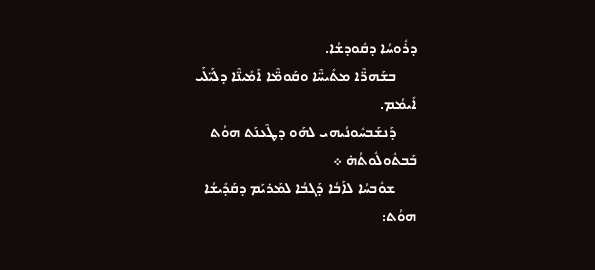ܕܪܽܘܚܳܐ ܕܩܽܘܕܫܳܐ.
      ܒܫܰܗܪ̈ܶܐ ܡܬܺܝܚ̈ܶܐ ܘܩܰܘܡ̈ܶܐ ܐܰܡܺܝܢ̈ܶܐ ܕܠܰܝ̈ܠܰܝ ܐܺܝܡܳܡ.
      ܕܰܢܫܰܒܚܽܘܢܳܝܗܝ ܠܗܰܘ ܕܛܶܥܢܰܬ ܗܘܳܬ ܒܰܒܬܽܘܠܽܘܬܳܗ̇ ܀
      ܫܘܽܒܚܳܐ ܠܐܰܒܳܐ ܕܰܓܒܳܐ ܠܡܰܪܝܰܡ ܕܩܰܕܺܝܫܳܐ ܗܘܳܬ: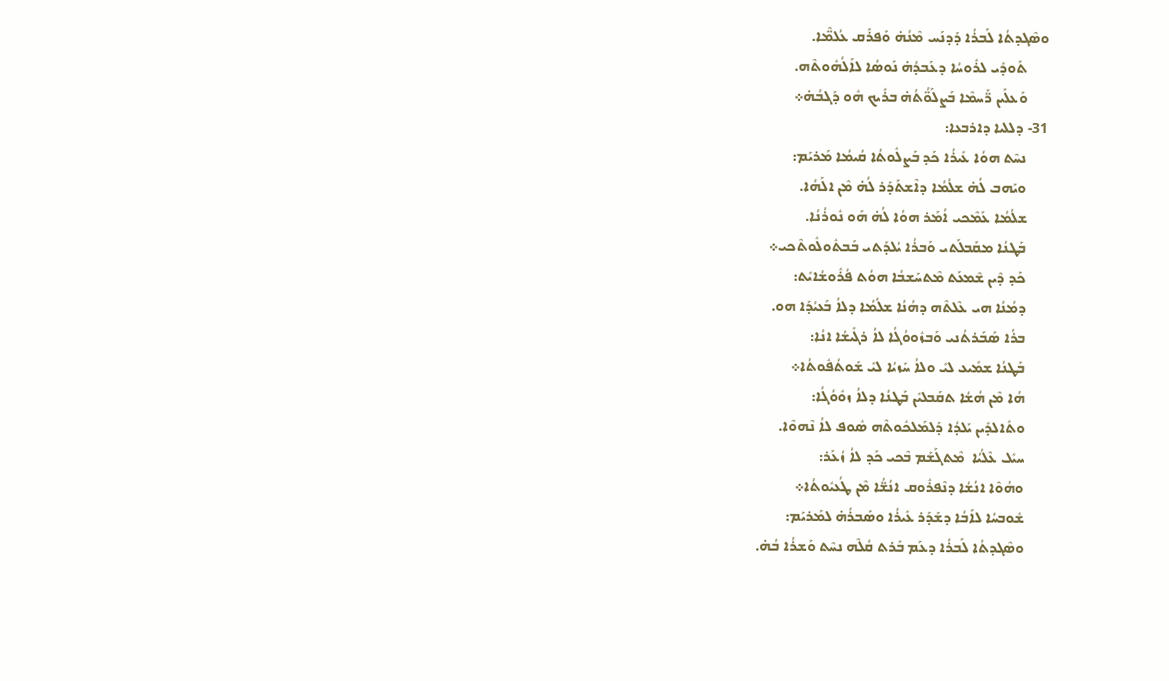ܘܣܶܓܕܬܳܐ ܠܰܒܪܳܐ ܕܰܕܢܰܚ ܡܶܢܳܗ̇ ܘܰܦܪܰܩ ܥܳܠܡ̈ܶܐ.
      ܬܰܘܕܺܝ ܠܪܽܘܚܳܐ ܕܥܰܒܕܳܗ̇ ܢܰܘܣܳܐ ܠܐܰܠܳܗܽܘܬܶܗ.
      ܘܰܥܠܰܝܢ ܪ̈ܰܚܡܶܐ ܒܰܨܠܰܘ̈ܳܬܳܗ̇ ܒܪܺܝܟ ܗܽܘ ܕܰܓܒܳܗ̇܀
31- ܕܠܠܝܐ ܕܐܪܒܥܐ:
      ܢܚܶܬ ܗܘܳܐ ܥܺܝܪܳܐ ܟܰܕ ܒܰܨܠܽܘܬܳܐ ܩܳܝܡܳܐ ܡܰܪܝܰܡ:
      ܘܝܰܗܒ ܠܳܗ̇ ܫܠܳܡܳܐ ܕܐܶܫܬܰܕܰܪ ܠܳܗ̇ ܡܶܢ ܐܠܰܗܳܐ.
      ܫܠܳܡܳܐ ܥܰܡܶܟܝ ܐܳܡܰܪ ܗܘܳܐ ܠܳܗ̇ ܗܰܘ ܢܽܘܪܳܢܳܐ.
      ܒܰܛܢܳܐ ܡܩܰܒܠܰܬܝ ܘܰܒܪܳܐ ܝܳܠܕܰܬܝ ܒܰܒܬܽܘܠܽܘܬܶܟܝ܀
      ܟܰܕ ܕܶܝܢ ܫܶܡܥܰܬ ܡܶܬܚܰܫܒܳܐ ܗܘܳܬ ܦܳܪܽܘܫܳܐܝܺܬ:
      ܕܡܳܢܳܐ ܗܝ ܥܶܠܬܶܗ ܕܗܳܢܳܐ ܫܠܳܡܳܐ ܕܠܐܳ ܒܰܥܝܳܕܰܐ ܗܘ.
      ܒܪܳܐ ܣܰܒܰܪܬܳܢܝ ܘܰܒܙܽܘܘܳܓܳܐ ܠܐܳ ܪܓܺܝܫܳܐ ܐܢܳܐ:
      ܒܰܛܢܳܐ ܫܡܺܝܥ ܠܝܺ ܘܠܐܳ ܚܰܙܝܳܐ ܠܝܺ ܫܰܘܬܳܦܽܘܬܳܐ܀
      ܗܳܐ ܡܶܢ ܗܳܫܳܐ ܬܩܰܒܠܝܺܢ ܒܰܛܢܳܐ ܕܠܐܳ ܙܘܽܘܳܓܳܐ:
      ܘܬܺܐܠܕܺܝܢ ܝܰܠܕܳܐ ܕܰܠܡܰܠܟܽܘܬܶܗ ܣܽܘܦ ܠܐܳ ܢܶܗܘܶܐ.
      ܚܝܺܠ ܥܶܠܳܝܳܐ  ܡܶܬܓܰܫܰܡ ܒܶܟܝ ܟܰܕ ܠܐܳ ܙܳܥܰܪ:
      ܘܗܳܘܶܐ ܐܢܳܫܳܐ ܕܢܶܦܪܽܘܩ ܐܢܳܫ̈ܳܐ ܡܶܢ ܛܳܥܝܽܘܬܳܐ܀
      ܫܽܘܒܚܳܐ ܠܐܰܒܳܐ ܕܫܰܕܰܪ ܥܺܝܪܳܐ ܘܣܰܒܪܳܗ̇ ܠܡܰܪܝܰܡ:
      ܘܣܶܓܕܬܳܐ ܠܰܒܪܳܐ ܕܥܰܡ ܒܰܪܬ ܩܳܠܶܗ ܢܚܶܬ ܘܰܫܪܳܐ ܒܳܗ̇.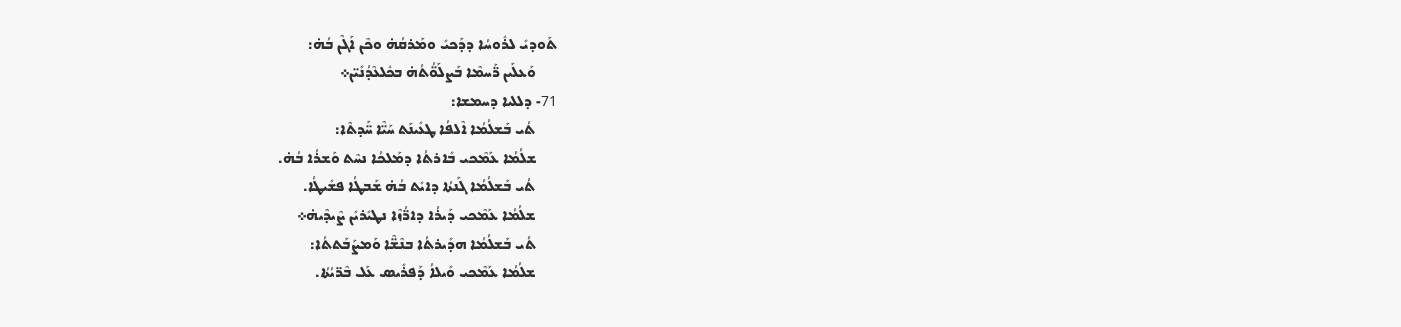ܬܰܘܕܝܺ ܠܪܽܘܚܳܐ ܕܕܰܟܝܺ ܘܡܰܪܩܳܗ̇ ܘܟܶܢ ܐܰܓܶܢ ܒܳܗ̇:
      ܘܰܥܠܰܝܢ ܪ̈ܰܚܡܶܐ ܒܰܨܠܰܘ̈ܳܬܳܗ̇ ܒܟܽܠܥܶܕܳܢܺܝ̈ܢ܀
71- ܕܠܠܝܐ ܕܚܡܫܐ:
      ܬܳܝ ܒܰܫܠܳܡܳܐ ܐܶܠܦܳܐ ܛܥܺܝܢܰܬ ܚܰܝ̈ܶܐ ܚ̈ܰܕܬܶܐ:
      ܫܠܳܡܳܐ ܥܰܡܶܟܝ ܒܺܐܪܬܳܐ ܕܡܰܠܟܳܐ ܢܚܶܬ ܘܰܫܪܳܐ ܒܳܗ̇.
      ܬܳܝ ܒܰܫܠܳܡܳܐ ܓܰܢܬܳܐ ܕܐܝܺܬ ܒܳܗ̇ ܫܰܒܛܳܐ ܦܫܺܝܛܳܐ.
      ܫܠܳܡܳܐ ܥܰܡܶܟܝ ܕܰܝܪܳܐ ܕܐܪ̈ܳܙܶܐ ܢܛܝܺܪܝܺܢ ܨܶܝܕܶܝܗ̇܀
      ܬܳܝ ܒܰܫܠܳܡܳܐ ܗܕܺܝܪܬܳܐ ܒܢܶܫ̈ܶܐ ܘܰܡܨܰܒܰܬܬܳܐ:
      ܫܠܳܡܳܐ ܥܰܡܶܟܝ ܘܺܝܠܐܳ ܕܰܦܪܺܝܣ ܥܰܠ ܒܶܪ̈ܝܳܬܳܐ.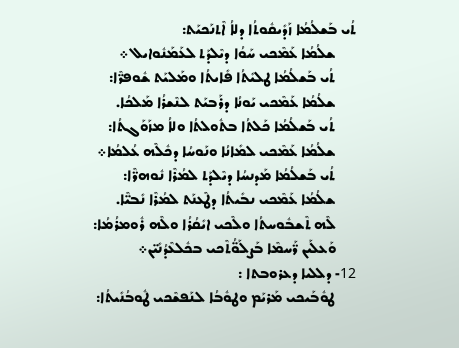ܬܳܝ ܒܰܫܠܳܡܳܐ ܙܰܕܺܝܩܽܘܬܳܐ ܕܠܐܳ ܐܶܬܢܰܟܝܰܬ:
      ܫܠܳܡܳܐ ܥܰܡܶܟܝ ܚܰܘܳܐ ܕܝܶܠܕܰܬ ܠܥܰܡܰܢܽܘܐܝܠ ܀
      ܬܳܝ ܒܰܫܠܳܡܳܐ ܛܠܝܺܬܳܐ ܦܺܐܝܬܳܐ ܘܡܰܠܝܰܬ ܫܽܘܦܪ̈ܶܐ:
      ܫܠܳܡܳܐ ܥܰܡܶܟܝ ܝܰܘܢܳܐ ܕܪܰܒܝܰܬ ܠܢܶܫܪܳܐ ܡܰܠܟܳܐ.
      ܬܳܝ ܒܰܫܠܳܡܳܐ ܟܰܠܬܳܐ ܒܬܽܘܠܬܳܐ ܘܠܐܳ ܡܙܰܘܰܓܬܳܐ:
      ܫܠܳܡܳܐ ܥܰܡܶܟܝ ܠܡܺܐܢܳܐ ܘܢܰܘܚܳܐ ܕܟܽܠܶܗ ܥܳܠܡܳܐ܀
      ܬܳܝ ܒܰܫܠܳܡܳܐ ܡܰܕܢܚܳܐ ܕܝܶܠܕܰܬ ܠܡܳܪܶܐ ܢܽܘܗܪ̈ܶܐ:
      ܫܠܳܡܳܐ ܥܰܡܶܟܝ ܢܒܺܝܬܳܐ ܕܛܶܥܢܰܬ ܠܡܳܪܶܐ ܢܺܒܝ̈ܶܐ.
      ܠܶܗ ܬܶܫܒܽܘܚܬܳܐ ܘܠܶܟܝ ܐܝܺܩܳܪܳܐ ܘܠܶܗ ܪܽܘܡܪܳܡܳܐ:
      ܘܰܥܠܰܝܢ ܪ̈ܰܚܡܶܐ ܒܰܨܠܰܘ̈ܳܬܶܟܝ ܒܟܽܠܥܶܕܳܢܺܝ̈ܢ܀
12- ܕܠܠܝܐ ܕܥܪܘܒܬܐ :
      ܛܘܽܒܰܝܟܝ ܡܰܪܝܰܡ ܘܛܘܽܒܳܐ ܠܢܰܦܫܶܟܝ ܛܽܘܒܳܢܺܝܬܳܐ: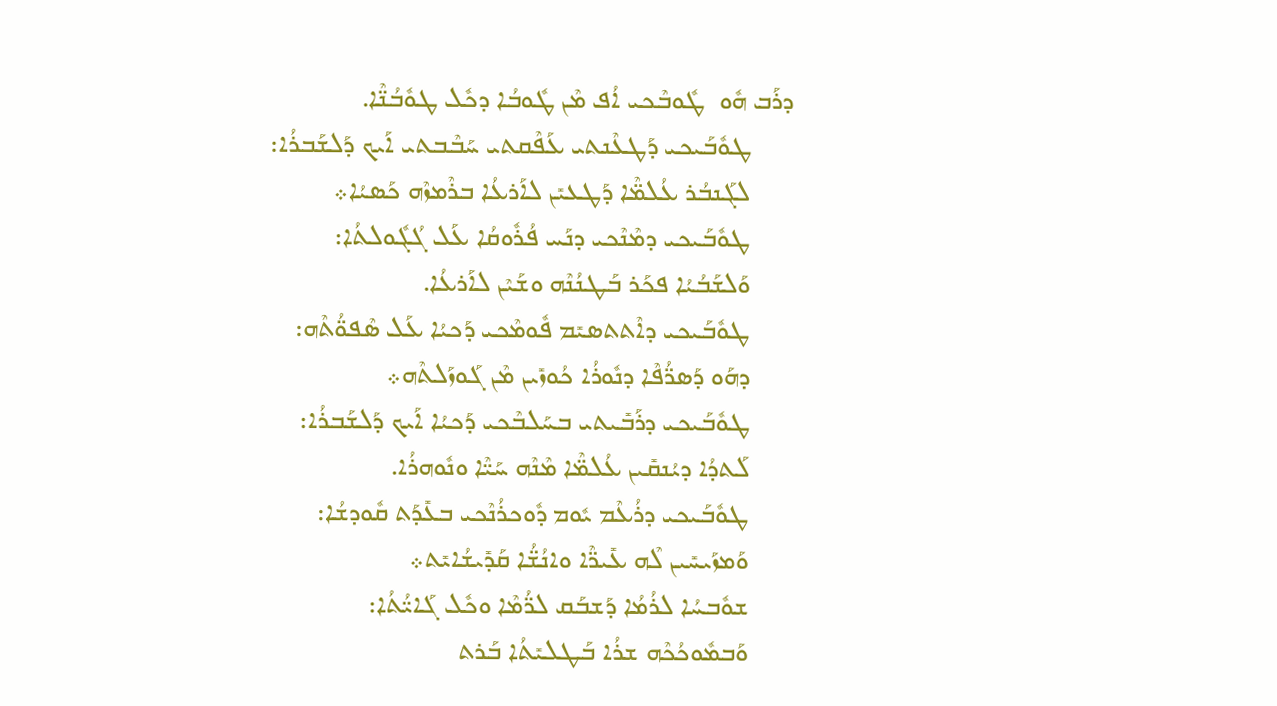ܕܪܰܒ ܗܽܘ  ܛܽܘܒܶܟܝ ܐܳܦ ܡܶܢ ܛܽܘܒܳܐ ܕܟܽܠ ܛܘܽܒܳܢ̈ܶܐ.
      ܛܘܽܒܰܝܟܝ ܕܰܛܥܶܢܬܝ ܥܰܦܶܩܬܝ ܚܰܒܶܒܬܝ ܐܰܝܟ ܕܰܠܫܰܒܪܳܐ:
      ܠܓܰܢܒܳܪ ܥܳܠܡ̈ܶܐ ܕܰܛܥܝܺܢ ܠܐܰܪܥܳܐ ܒܪܶܡܙܶܗ ܟܰܣܝܳܐ܀
      ܛܘܽܒܰܝܟܝ ܕܡܶܢܶܟܝ ܕܢܰܚ ܦܳܪܽܘܩܳܐ ܥܰܠ ܓܳܓܽܘܠܬܳܐ:
      ܘܰܠܫܰܒܳܝܳܐ ܦܟܰܪ ܒܰܛܢܳܢܶܗ ܘܫܰܝܶܢ ܠܐܰܪܥܳܐ.
      ܛܘܽܒܰܝܟܝ ܕܐܶܬܬܣܝܺܡ ܦܽܘܡܶܟܝ ܕܰܟܝܳܐ ܥܰܠ ܣܶܦܘ̈ܳܬܶܗ:
      ܕܗܰܘ ܕܰܣܪ̈ܳܦܶܐ ܕܢܽܘܪܳܐ ܟܳܘܙܺܝܢ ܡܶܢ ܓܰܘܙܰܠܬܶܗ܀
      ܛܘܽܒܰܝܟܝ ܕܪܰܒܺܝܬܝ ܒܚܰܠܒܶܟܝ ܕܰܟܝܳܐ ܐܰܝܟ ܕܰܠܫܰܒܪܳܐ:
      ܠܰܬܕܳܐ ܕܝܳܢܩܺܝܢ ܥܳܠܡ̈ܶܐ ܡܶܢܶܗ ܚܰܝ̈ܶܐ ܘܢܽܘܗܪܳܐ.
      ܛܘܽܒܰܝܟܝ ܕܪܳܥܶܡ ܝܽܘܡ ܕܽܘܟܪܳܢܶܟܝ ܒܥܺܕܰܬ ܩܽܘܕܫܳܐ:
      ܘܰܡܙܰܝܚܺܝܢ ܠܶܗ ܥܺܝܪ̈ܶܐ ܘܐܢܳܫ̈ܳܐ ܩܰܕܺܝܫܳܐܝܺܬ܀
      ܫܘܽܒܚܳܐ ܠܪܳܡܳܐ ܕܰܫܒܰܩ ܠܪ̈ܳܡܶܐ ܘܟܽܠ ܓܰܐܝ̈ܳܬܳܐ:
      ܘܰܒܡܽܘܟܳܟܶܗ ܫܪܳܐ ܒܰܛܠܝܺܬܳܐ ܒܰܪܬ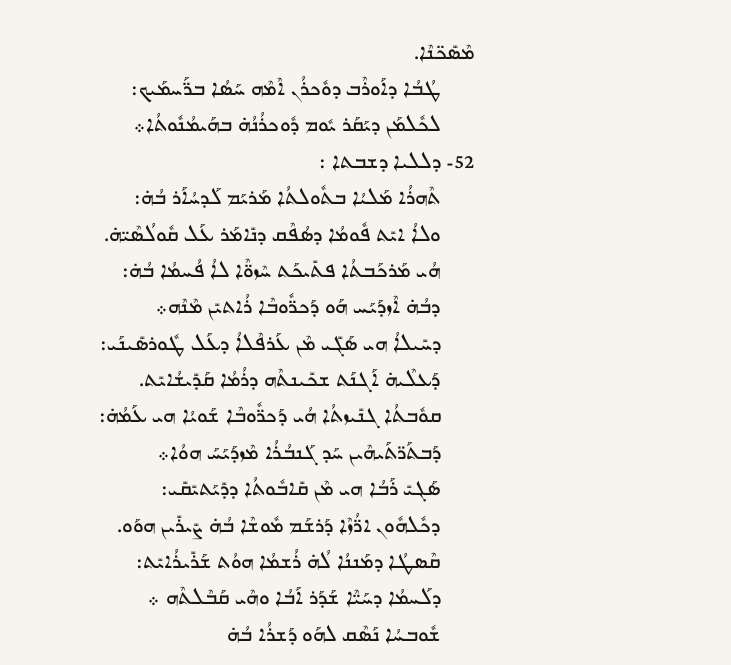ܡܶܣܺܟ̈ܢܶܐ.
      ܛܳܒܳܐ ܕܐܰܘܪܶܒ ܕܘܽܟܪܳܢ ܐܶܡܶܗ ܚܰܣܳܐ ܒܪ̈ܰܚܡܰܝܟ:
      ܠܟܽܠܡܰܢ ܕܝܰܩܰܪ ܝܽܘܡ ܕܽܘܟܪܳܢܳܗ̇ ܒܗܰܝܡܳܢܽܘܬܳܐ܀
52- ܕܠܠܝܐ ܕܫܒܬܐ :
      ܬܶܗܪܳܐ ܡܰܠܝܳܐ ܒܬܽܘܠܬܳܐ ܡܰܪܝܰܡ ܠܰܕܚܳܐܰܪ ܒܳܗ̇:
      ܘܠܐܳ ܐܝܺܬ ܦܽܘܡܳܐ ܕܣܳܦܶܩ ܕܢܺܐܡܰܪ ܥܰܠ ܩܽܘܠܳܣܶܝ̈ܗ̇.
      ܗܳܝ ܡܰܪܟܰܒܬܳܐ ܦܬܺܝܟܰܬ ܚܶܙܘ̈ܶܐ ܠܐܳ ܦܳܚܡܳܐ ܒܳܗ̇:
      ܕܒܳܗ̇ ܐܶܙܕܰܝܰܚ ܗܰܘ ܕܰܟܪ̈ܽܘܒܶܐ ܪܳܐܬܝܺܢ ܡܶܢܶܗ܀
      ܕܚܺܝܠܐܳ ܗܝ ܣܰܓܺܝ ܡܶܢ ܥܰܪܦܶܠܐܳ ܕܥܰܠ ܛܽܘܪܣܺܝܢܰܝ:
      ܕܰܥܠܶܝܗ̇ ܐܰܓܢܰܬ ܫܟܺܝܢܬܶܗ ܕܪܳܡܳܐ ܩܰܕܺܝܫܳܐܝܺܬ.
      ܩܘܽܒܬܳܐ ܓܢܺܝܙܬܳܐ ܗܳܝ ܕܰܟܪ̈ܽܘܒܶܐ ܫܰܘܝܳܐ ܗܝ ܥܰܡܳܗ̇:
      ܕܰܒܬܰܪ̈ܬܰܝܗܶܝܢ ܚܰܕ ܓܰܢܒܳܪܳܐ ܡܶܙܕܰܝܰܚܰ ܗܘܳܐ܀
      ܣܰܓܝܺ ܪܰܒܳܐ ܗܝ ܡܶܢ ܩܺܐܒܽܘܬܳܐ ܕܕܺܝܰܬܝܺܩܺܝ:
      ܕܟܽܠܗܽܘܢ ܐܪ̈ܳܙܶܐ ܕܰܪܫܰܡ ܡܽܘܫܶܐ ܒܳܗ̇ ܨܺܝܪܺܝܢ ܗܘܰܘ.
      ܩܶܣܛܳܐ ܕܡܰܢܢܳܐ ܠܳܗ̇ ܪܳܫܡܳܐ ܗܘܳܬ ܫܰܪܺܝܪܳܐܝܺܬ:
      ܕܠܰܚܡܳܐ ܕܚܰܝ̈ܶܐ ܫܰܕܰܪ ܐܰܒܳܐ ܘܗܶܝ ܩܰܒܶܠܬܶܗ ܀
      ܫܽܘܒܚܳܐ ܢܰܣܶܩ ܠܗܰܘ ܕܰܫܪܳܐ ܒܳܗ̇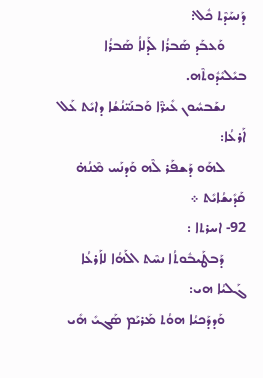ܕܰܢܚܰܕܶܬ ܟܽܠ:
      ܘܰܥܒܰܕ ܣܰܒܪܳܐ ܠܰܕܠܐܳ ܣܰܒܪܳܐ ܒܝܺܠܝܺܕܽܘܬܶܗ.
      ܢܫܰܒܚܽܘܢ ܥܺܝܪ̈ܶܐ ܘܰܒܢܰܝ̈ܢܳܫܳܐ ܕܐܝܺܬ ܥܰܠ ܐܰܪܥܳܐ:
      ܠܗܰܘ ܕܰܫܦܰܪ ܠܶܗ ܘܰܕܢܰܚ ܡܶܢܳܗ̇ ܩܰܕܺܝܫܳܐܝܺܬ ܀
92- ܐܚܪܬܐ :
      ܕܰܒܛܰܝܒܽܘܬܳܐ ܢܚܶܬ ܐܠܰܗܳܐ ܠܐܰܪܥܳܐ ܓܰܠܝܳܐ ܗܝ:
      ܘܰܕܕܰܟܝܳܐ ܗܘܳܬ ܡܰܪܝܰܡ ܣܰܓܝܺ ܗܺܝ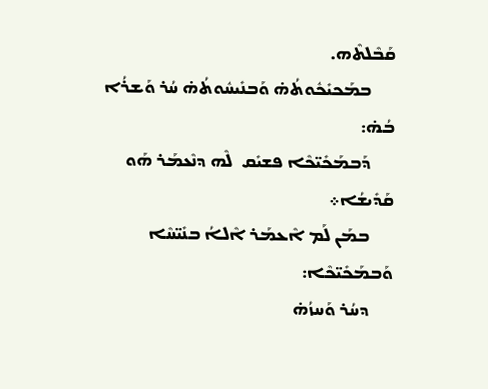ܩܰܒܶܠܬܶܗ.
      ܒܡܰܟܝܺܟܽܘܬܳܗ̇ ܘܰܒܢܺܝܚܽܘܬܳܗ̇ ܚܳܪ ܘܰܫܪܳܐ ܒܳܗ̇:
      ܕܰܒܡܰܟܺܝ̈ܟܶܐ ܦܫܝܺܩ  ܠܶܗ ܕܢܶܥܡܰܪ ܗܰܘ ܩܰܕܺܝܫܳܐ܀
      ܒܡܰܢ ܠܰܡ ܐܶܥܡܰܪ ܐܶܠܐܳ ܒܢܺܝ̈ܚܶܐ ܘܰܒܡܰܟܺܝ̈ܟܶܐ:
      ܕܚܳܪ ܘܰܚܙܳܗ̇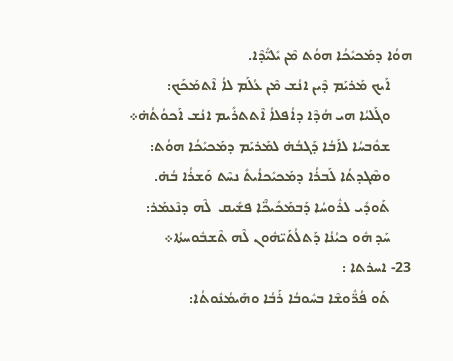ܗܘܳܐ ܕܡܰܟܝܺܟܳܐ ܗܘܳܬ ܡܶܢ ܝܺܠܝ̈ܺܕܶܐ.
      ܐܰܝܟ ܡܰܪܝܰܡ ܕܶܝܢ ܐܢܳܫ ܡܶܢ ܥܳܠܰܡ ܠܐܳ ܐܶܬܡܰܟܰܟ:
      ܘܓܰܠܝܳܐ ܗܝ ܗܳܕܶܐ ܕܐܳܦܠܐܳ ܐܶܬܬܪܺܝܡ ܐܢܳܫ ܐܰܟܘܳܬܳܗ̇܀
      ܫܘܽܒܚܳܐ ܠܐܰܒܳܐ ܕܰܓܒܳܗ̇ ܠܡܰܪܝܰܡ ܕܡܰܟܝܺܟܳܐ ܗܘܳܬ:
      ܘܣܶܓܕܬܳܐ ܠܰܒܪܳܐ ܕܡܰܟܝܺܟܐܳܝܬܺ ܢܚܶܬ ܘܰܫܪܳܐ ܒܳܗ̇.
      ܬܰܘܕܺܝ ܠܪܽܘܚܳܐ ܕܰܒܡܰܟܺܝܟ̈ܶܐ ܦܫܺܝܩ  ܠܶܗ ܕܢܶܥܡܰܪ:
      ܚܰܕ ܗܽܘ ܟܝܳܢܳܐ ܕܰܬܠܳܬܰܝ̈ܗܽܘܢ ܠܶܗ ܬܶܫܒܽܘܚܬܳܐ܀
23- ܐܚܪܬܐ :
      ܬܰܘ ܦܳܪ̈ܽܘܫܶܐ ܒܚܽܘܒܳܐ ܪܰܒܳܐ ܘܗܰܝܡܳܢܽܘܬܳܐ: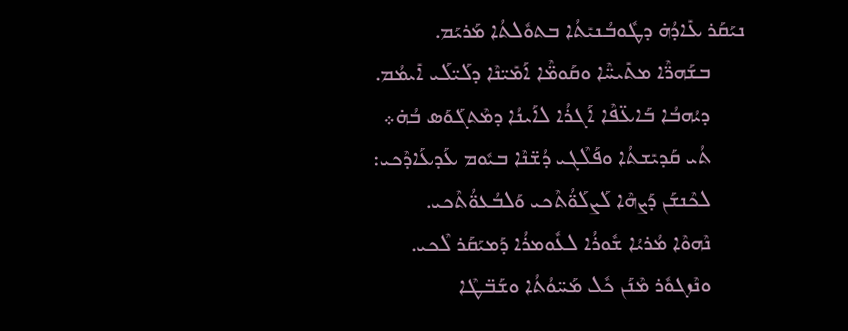ܢܝܰܩܰܪ ܥܺܐܕܳܗ̇ ܕܛܽܘܒܳܢܝܺܬܳܐ ܒܬܘܽܠܬܳܐ ܡܰܪܝܰܡ.
      ܒܫܰܗܪ̈ܶܐ ܡܬܺܝܚ̈ܶܐ ܘܩܰܘܡ̈ܶܐ ܐܰܡܺܝ̈ܢܶܐ ܕܠܰܝ̈ܠܰܝ ܐܺܝܡܳܡ.
      ܕܝܳܗܒܳܐ ܒܰܐܥ̈ܦܶܐ ܐܰܓܪܳܐ ܠܐܰܝܢܳܐ ܕܡܶܬܓܰܘܰܣ ܒܳܗ̇܀
      ܬܳܝ ܩܰܕܝܺܫܬܳܐ ܘܦܰܠܶܓܝ ܕܳܫ̈ܢܶܐ ܒܝܽܘܡ ܥܰܕܥܰܐܕܶܟܝ:
      ܠܟܶܢܫܰܢ ܕܰܨܗܶܐ ܠܰܨܠܰܘ̈ܳܬܶܟܝ ܘܰܠܒܳܥܘ̈ܳܬܶܟܝ.
      ܢܶܗܘܶܐ ܡܳܪܝܳܐ ܫܽܘܪܳܐ ܠܥܽܘܡܪܳܐ ܕܰܡܝܰܩܰܪ ܠܶܟܝ.
      ܘܢܶܙܓܘܽܪ ܡܶܢܰܢ ܟܽܠ ܡܰܚ̈ܘܳܬܳܐ ܘܫܰܒ̈ܛܶܐ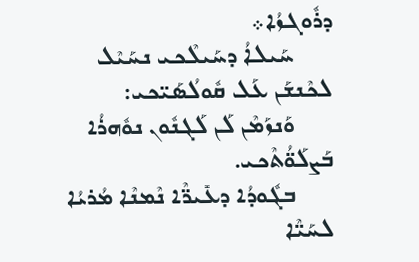ܕܪܽܘܓܙܳܐ܀
      ܚܰܝܠܐܳ ܕܚܰܝܠܶܟܝ ܢܚܰܝܶܠ ܠܟܶܢܫܰܢ ܥܰܠ ܩܽܘܠܳܣܰܝ̈ܟܝ:
      ܘܰܢܙܰܡܶܢ ܠܰܢ ܠܰܓܢܽܘܢ ܢܘܽܗܪܳܐ ܒܰܨܠܰܘ̈ܳܬܶܟܝ.
      ܒܓܽܘܕܳܐ ܕܥܺܝܪ̈ܶܐ ܢܶܡܢܶܐ ܡܳܪܝܳܐ ܠܚܰܝ̈ܶܐ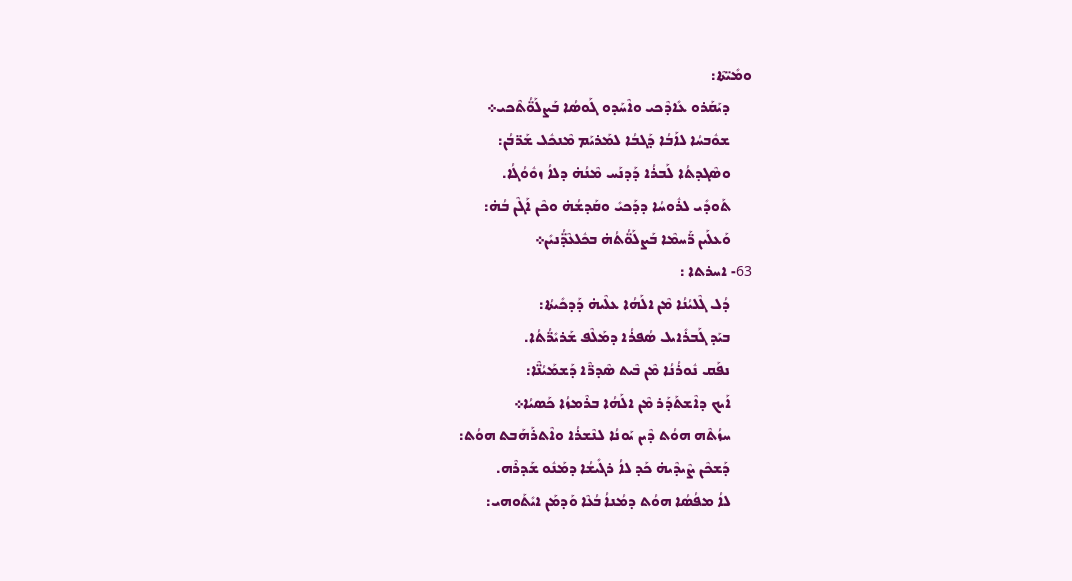ܘܡܺܝ̈ܬܶܐ:
      ܕܝܰܩܰܪܘ ܥܺܐܕܶܟܝ ܘܐܶܚܰܕܘ ܓܰܘܣܳܐ ܒܰܨܠܰܘ̈ܳܬܶܟܝ܀
      ܫܘܽܒܚܳܐ ܠܐܰܒܳܐ ܕܰܓܒܳܐ ܠܡܰܪܝܰܡ ܡܶܢܟܽܠ ܫܰܪ̈ܒܳܢ:
      ܘܣܶܓܕܬܳܐ ܠܰܒܪܳܐ ܕܰܕܢܰܚ ܡܶܢܳܗ̇ ܕܠܐܳ ܙܘܽܘܳܓܳܐ.
      ܬܰܘܕܺܝ ܠܪܽܘܚܳܐ ܕܕܰܟܝܺ ܘܩܰܕܫܳܗ̇ ܘܟܶܢ ܐܰܓܶܢ ܒܳܗ̇:
      ܘܰܥܠܰܝܢ ܪ̈ܰܚܡܶܐ ܒܰܨܠܰܘ̈ܳܬܳܗ̇ ܒܟܽܠܥܶܕ̈ܳܢܝܺܢ܀
63- ܐܚܪܬܐ :
      ܕܳܠ ܓܶܠܝܳܢܳܐ ܡܶܢ ܐܠܰܗܳܐ ܥܠܶܝܗ̇ ܕܰܕܟܺܝܬܳܐ:
      ܒܝܰܕ ܓܰܒܪܺܐܝܠ ܣܳܦܪܳܐ ܕܡܰܠܶܦ ܫܰܪܝܺܪ̈ܳܬܳܐ.
      ܢܦܰܩ ܢܽܘܪܳܢܳܐ ܡܶܢ ܒܶܝܬ ܣܶܕܪ̈ܶܐ ܕܰܫܡܰܝܳܢ̈ܶܐ:
      ܐܰܝܟ ܕܐܶܫܬܰܕܰܪ ܡܶܢ ܐܠܰܗܳܐ ܒܪܶܡܙܳܐ ܟܰܣܝܳܐ܀
      ܚܙܳܬܶܗ ܗܘܳܬ ܕܶܝܢ ܝܰܘܢܳܐ ܠܢܶܫܪܳܐ ܘܐܶܬܪܰܗܰܒܬ ܗܘܳܬ:
      ܕܰܫܟܶܢ ܨܶܝܕܶܝܗ̇ ܟܰܕ ܠܐܳ ܪܓܺܝܫܳܐ ܕܡܰܢܽܘ ܫܰܕܪܶܗ.
      ܠܐܳ ܡܦܳܣܳܐ ܗܘܳܬ ܕܡܳܢܐܳ ܒܳܥܶܐ ܘܰܕܡܰܢ ܐܝܺܬܰܘܗܝ: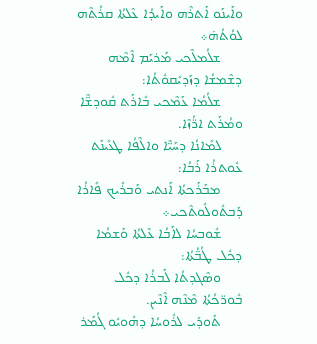ܘܐܰܝܢܰܘ ܐܰܬܪܶܗ ܘܐܰܝܕܳܐ ܥܶܠܬܳܐ ܩܪܳܬܶܗ ܠܘܳܬܳܗ̇܀
      ܫܠܳܡܠܶܟܝ ܡܰܪܝܰܡ ܐܶܡܶܗ ܕܫܶܡܫܳܐ ܕܙܰܕܝܺܩܘܽܬܳܐ:
      ܫܠܳܡܳܐ ܥܰܡܶܟܝ ܒܺܐܪܰܬ ܩܽܘܕܫ̈ܶܐ ܘܡܳܪܰܬ ܐܪ̈ܳܙܶܐ.
      ܠܡܺܐܢܳܐ ܕܚܰܝ̈ܶܐ ܘܐܠܶܦܳܐ ܛܥܺܝܢܰܬ ܥܽܘܬܪܳܐ ܪܰܒܳܐ:
      ܡܒܰܪܰܟܬܳܐ ܐܰܢܬܝ ܘܰܒܪܺܝܟ ܦܺܐܪܳܐ ܕܰܒܬܽܘܠܽܘܬܶܟܝ܀
      ܫܽܘܒܚܳܐ ܠܐܰܒܳܐ ܥܶܠܬܳܐ ܘܰܫܡܳܐ ܕܟܽܠ ܛܳܒ̈ܳܬܳܐ:
      ܘܣܶܓܕܬܳܐ ܠܰܒܪܳܐ ܕܟܽܠ ܒܽܘܪ̈ܟܳܬܳܐ ܡܶܢܶܗ ܐܶܢܶܝܢ.
      ܬܰܘܕܺܝ ܠܪܽܘܚܳܐ ܕܗܽܘܝܽܘ ܓܳܡܰܪ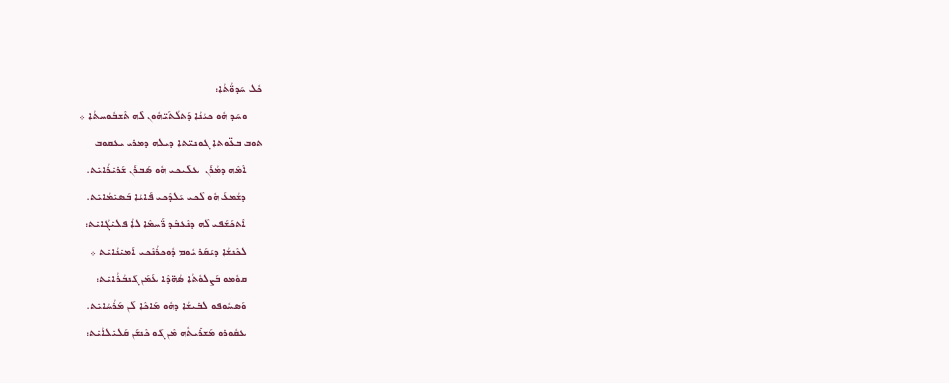ܟܽܠ ܚܰܕܘ̈ܳܬܳܐ:
      ܘܚܰܕ ܗܽܘ ܟܝܳܢܳܐ ܕܰܬܠܳܬܰܝ̈ܗܽܘܢ ܠܶܗ ܬܶܫܒܽܘܚܬܳܐ ܀
ܬܘܒ ܒܥ̈ܘܬܐ ܓܘܢܝ̈ܬܐ ܕܝܠܗ ܕܡܪܝ ܝܥܩܘܒ
      ܐܶܡܶܗ ܕܡܳܪܰܢ  ܥܠܰܝܟܝ ܗܽܘ ܣܰܒܪܰܢ ܫܰܪܝܺܪܳܐܝܺܬ.
      ܕܫܳܡܥܰ ܗܽܘ ܠܶܟܝ ܝܰܠܕܶܟܝ ܦܰܐܝܳܐ ܒܰܣܝܺܡܳܐܝܺܬ.
      ܐܶܬܟܰܫܰܦܝ ܠܶܗ ܕܢܶܥܒܶܕ ܪ̈ܰܚܡܶܐ ܠܐܳ ܦܠܝܺܓܳܐܝܺܬ:
      ܠܟܶܢܫܳܐ ܕܝܰܩܰܪ ܝܽܘܡ ܕܽܘܟܪܳܢܶܟܝ ܐܰܡܝܺܢܳܐܝܺܬ ܀
      ܩܘܽܡܘ ܒܰܨܠܘܽܬܳܐ ܣܳܗ̈ܕܶܐ ܥܰܡܰܢ ܓܰܢܒܳܪܳܐܝܺܬ:
      ܘܰܣܚܽܘܦܘ ܠܒܺܝܫܳܐ ܕܗܽܘ ܡܰܐܟܶܐ ܠܰܢ ܡܰܪܳܚܳܐܝܺܬ.
      ܥܩܽܘܪܘ ܡܰܫܪܺܝܬܽܗ ܡܶܢ ܓܰܘ ܟܶܢܫܰܢ ܩܰܠܝܺܠܐܳܝܺܬ: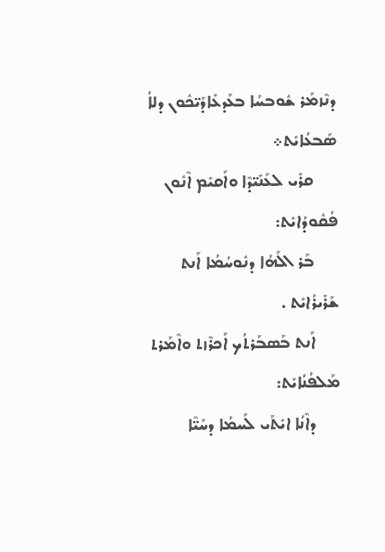ܕܢܶܙܡܰܪ ܫܽܘܒܚܳܐ ܒܥܰܕܥܺܐܕܰܝ̈ܟܽܘܢ ܕܠܐܳ ܣܰܒܥܳܐܝܺܬ܀
      ܩܪܺܝ ܠܥܰܢܺܝ̈ܕܶܐ ܘܐܰܩܝܺܡ ܐܶܢܽܘܢ ܦܳܩܽܘܕܳܐܝܺܬ:
      ܒܰܪ ܐܠܰܗܳܐ ܕܢܽܘܚܳܡܳܐ ܐܰܢܬ ܫܰܪܺܝܪܳܐܝܺܬ .
      ܐܰܢܬ ܒܰܣܒܰܪܬܳܟ ܐܰܟܪܶܙܬ ܘܐܶܡܰܪܬ ܡܰܠܦܳܢܳܐܝܺܬ:
      ܕܐܶܢܳܐ ܐܝܺܬܰܝ ܠܰܚܡܳܐ ܕܚܰܝ̈ܶܐ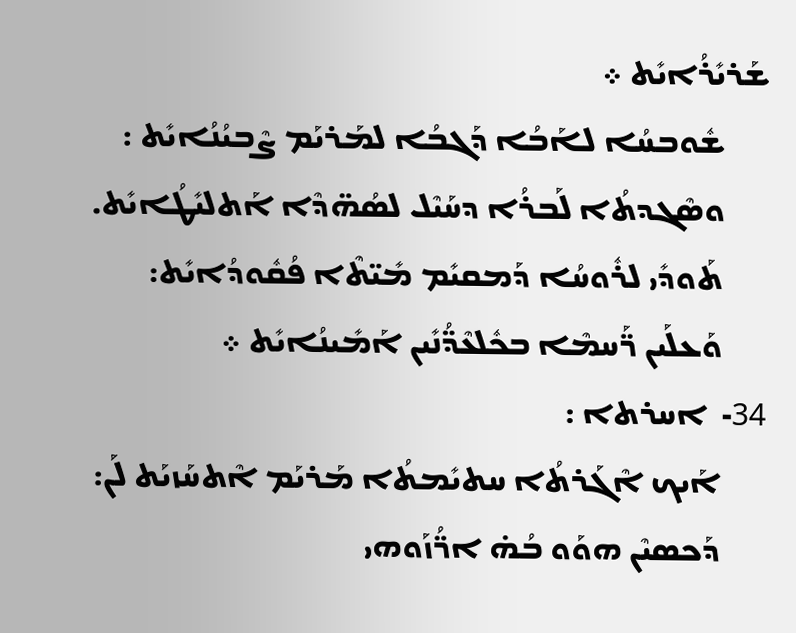ܫܰܪܝܺܪܳܐܝܺܬ ܀
      ܫܽܘܒܚܳܐ ܠܐܰܒܳܐ ܕܰܓܒܳܐ ܠܡܰܪܝܰܡ ܨܶܒܝܳܢܳܐܝܺܬ :
      ܘܣܶܓܕܬܳܐ ܠܰܒܪܳܐ ܕܚܰܝܶܠ ܠܣܳܗ̈ܕܶܐ ܐܰܬܠܝܺܛܳܐܝܺܬ.
      ܬܰܘܕܺܝ ܠܪܽܘܚܳܐ ܕܰܡܩܝܺܡ ܡܺܝ̈ܬܶܐ ܦܳܩܽܘܕܳܐܝܺܬ:
      ܘܰܥܠܰܝܢ ܪ̈ܰܚܡܶܐ ܒܟܽܠܥܶܕ̈ܳܢܺܝܢ ܐܰܡܺܝܢܳܐܝܺܬ ܀
34-  ܐܚܪܬܐ :
      ܐܰܝܟ ܐܶܓܰܪܬܳܐ ܚܬܝܺܡܬܳܐ ܡܰܪܝܰܡ ܐܶܬܚܰܙܝܰܬ ܠܰܢ:
      ܕܰܟܣܝܶܢ ܗܘܰܘ ܒܳܗ̇ ܐܪ̈ܳܙܰܘܗܝ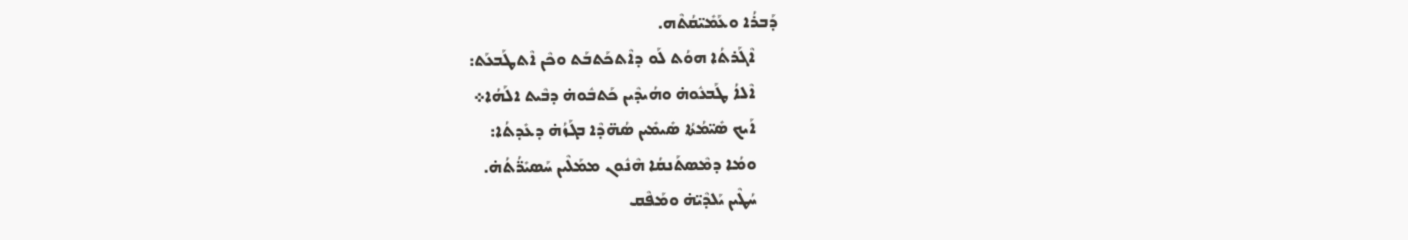ܕܰܒܪܳܐ ܘܥܰܡܺܝ̈ܩܳܬܶܗ.
      ܐܶܓܰܪܬܳܐ ܗܘܳܬ ܠܰܘ ܕܐܶܬܟܰܬܒܰܬ ܘܟܶܢ ܐܶܬܛܰܒܥܰܬ:
      ܐܶܠܐܳ ܛܰܒܥܽܘܗ̇ ܘܗܳܝܕܶܝܢ ܟܰܬܒܽܘܗ̇ ܕܒܶܝܬ ܐܠܰܗܳܐ܀
      ܐܰܝܟ ܣܺܝ̈ܡܳܬܳܐ ܣܺܝܡܺܝܢ ܣܳܗ̈ܕܶܐ ܒܓܰܙܳܗ̇ ܕܥܺܕܬܳܐ:
      ܘܡܳܐ ܕܡܶܣܬܰܢܩܳܐ ܗܶܢܽܘܢ ܡܡܰܠܶܝܢ ܚܰܣܝܺܪ̈ܳܬܳܗ̇.
      ܚܳܛܶܝܢ ܝܰܠܕܶܝ̈ܗ̇ ܘܡܰܦܶܩ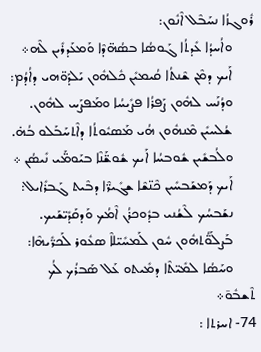ܪܽܘܓܙܳܐ ܢܚܰܒܶܠ ܐܶܢܽܘܢ:
      ܘܐܳܚܕܳܐ ܥܺܕܬܳܐ ܓܰܘܣܳܐ ܒܣܳܗ̈ܕܶܐ ܘܰܡܥܰܕܪܺܝܢ ܠܶܗ܀
      ܐܰܝܟ ܕܡܶܢ ܫܶܢܬܳܐ ܩܳܝܡܝܺܢ ܟܽܠܗܽܘܢ ܝܰܠܕܰܘ̈ܗܝ ܕܐܳܕܳܡ:
      ܘܕܳܢܰܚ ܠܗܽܘܢ ܨܰܦܪܳܐ ܦܨܺܝܚܳܐ ܘܡܰܦܨܰܚ ܠܗܽܘܢ.
      ܫܳܠܚܝܺܢ ܡܶܢܗܽܘܢ ܗܳܝ ܡܰܣܝܽܘܬܳܐ ܕܐܶܬܚܰܒܰܠܘ ܒܳܗ̇.
      ܘܠܳܒܫܺܝܢ ܫܽܘܒܚܳܐ ܐܰܝܟ ܫܽܘܫ̈ܰܢܶܐ ܒܝܰܘܡ̈ܰܝ ܢܺܝܣܳܢ ܀
      ܐܰܝܟ ܕܰܡܫܰܒܚܺܝܢ ܟܶܢ̈ܫܶܐ ܫܓܺܝܪ̈ܶܐ ܕܒܶܝܬ ܓܰܒܪܺܐܝܠ:
      ܢܫܰܒܚܳܟ ܠܶܫܳܢܝ ܒܕܽܘܟܪܳܢ ܐܶܡܳܟ ܘܰܕܩܰܕܺܝ̈ܫܰܝܟ.
      ܒܰܨܠܰܘ̈ܳܬܗܽܘܢ ܚܽܘܢ ܠܰܡܚܺܝ̈ܠܐܶ ܣܥܽܘܪ ܠܰܟܪ̈ܺܝܗܶܐ:
      ܘܚܰܣܳܐ ܠܡܺܝ̈ܬܶܐ ܕܡܺܝܬܘ ܥܰܠ ܣܰܒܪܳܟ ܠܳܟ ܬܶܫܒܽܘ̄܀
74- ܐܚܪܬܐ :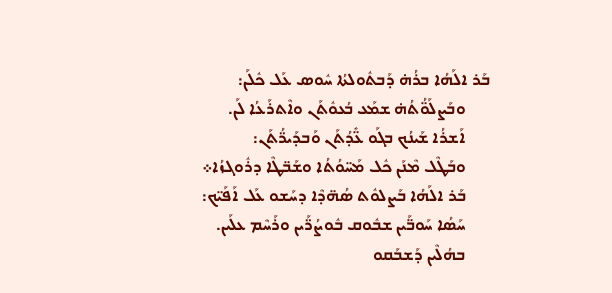ܒܰܪ ܐܠܰܗܳܐ ܒܪܳܗ̇ ܕܰܒܬܽܘܠܬܳܐ ܚܽܘܣ ܥܰܠ ܟܽܠܰܢ:
      ܘܒܰܨܠܰܘ̈ܳܬܳܗ̇ ܫܡܰܥ ܒܳܥܘܽܬܰܢ ܘܐܶܬܪܰܥܳܐ ܠܰܢ.
      ܐܰܫܪܳܐ ܫܰܝܢܳܟ ܒܓܰܘ ܥ̈ܺܕܳܬܰܢ ܘܰܒܕܰܝܪ̈ܳܬܰܢ:
      ܘܒܰܛܶܠ ܡܶܢܰܢ ܟܽܠ ܡܰܚ̈ܘܳܬܳܐ ܘܫܰܒ̈ܛܶܐ ܕܪܽܘܓܙܳܐ܀
      ܒܰܪ ܐܠܰܗܳܐ ܒܰܨܠܘܽܬ ܣܳܗ̈ܕܶܐ ܕܚܰܫܘ ܥܰܠ ܐܰܦܰܝ̈ܟ:
      ܚܰܣܳܐ ܚܰܘܒ̈ܰܝܢ ܫܒܽܘܩ ܒܽܘܨܳܪ̈ܰܝܢ ܘܪܰܚܶܡ ܥܠܰܝܢ.
      ܒܗܳܠܶܝܢ ܕܰܫܒܰܩܘ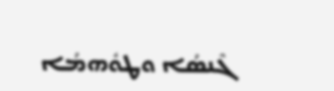ܓܶܢܣܳܐ ܘܛܘܽܗܡܳܐ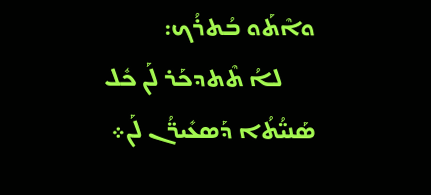ܘܐܶܬܰܘ ܒܳܬܪܳܟ:
      ܠܐܳ ܬܶܬܕܟܰܪ ܠܰܢ ܟܽܠ ܣܰܢܝ̈ܳܬܳܐ ܕܰܣܥܺܝܪ̈ܳܢ ܠܰܢ܀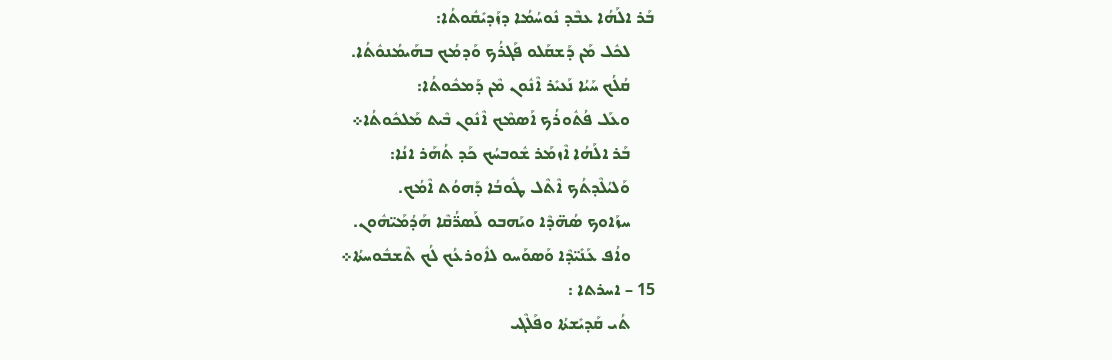ܒܰܪ ܐܠܰܗܳܐ ܥܒܶܕ ܢܽܘܚܳܡܳܐ ܕܙܰܕܝܺܩܽܘܬܳܐ:
      ܠܟܽܠ ܡܰܢ ܕܰܫܩܰܠܘ ܦܰܓܪܳܟ ܘܰܕܡܳܟ ܒܗܰܝܡܳܢܘܽܬܳܐ.
      ܩܳܠܳܟ ܚܰܝܳܐ ܢܰܥܝܺܪ ܐܶܢܽܘܢ ܡܶܢ ܕܰܡܟܽܘܬܳܐ:
      ܘܥܰܠ ܦܳܬܽܘܪܳܟ ܐܰܣܡܶܟ ܐܶܢܽܘܢ ܒܶܝܬ ܡܰܠܟܽܘܬܳܐ܀
      ܒܰܪ ܐܠܰܗܳܐ ܐܶܙܡܰܪ ܫܽܘܒܚܳܟ ܟܰܕ ܬܳܗܰܪ ܐܢܳܐ:
      ܘܰܠܝܳܠܶܕܬܳܟ ܐܶܬܶܠ ܛܽܘܒܳܐ ܕܰܗܘܳܬ ܐܶܡܳܟ.
      ܚܙܰܐܘܟ ܣܳܗ̈ܕܶܐ ܘܝܰܗܒܘ ܠܰܣܪ̈ܳܩܶܐ ܗܰܕܳܡܰܝ̈ܗܽܘܢ.
      ܘܐܳܦ ܥܰܢܺܝ̈ܕܶܐ ܘܰܣܘܰܚܘ ܠܐܽܘܪܥܳܟ ܠܳܟ ܬܶܫܒܽܘܚܬܳܐ܀
15 – ܐܚܪܬܐ :
      ܬܳܝ ܩܰܕܝܺܫܬܳܐ ܘܦܰܠܶܓܝ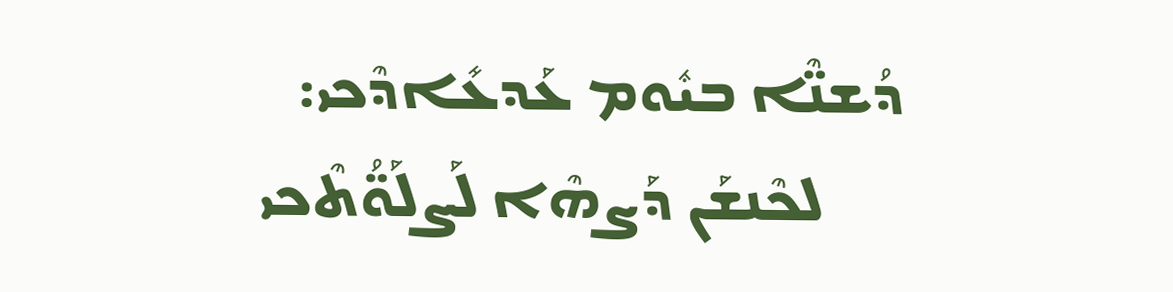ܕܳܫܢ̈ܶܐ ܒܝܽܘܡ ܥܰܕܥܺܐܕܶܟܝ:
      ܠܟܶܢܫܰܢ ܕܰܨܗܶܐ ܠܰܨܠܰܘ̈ܳܬܶܟܝ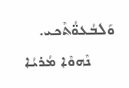ܘܰܠܒܳܥܘ̈ܳܬܶܟܝ.
      ܢܶܗܘܶܐ ܡܳܪܝܳܐ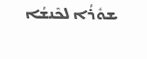ܫܘܽܪܳܐ ܠܟܶܢܫܳܐ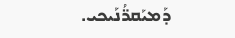ܕܰܡܝܰܩܪ̈ܳܢܰܝܟܝ.